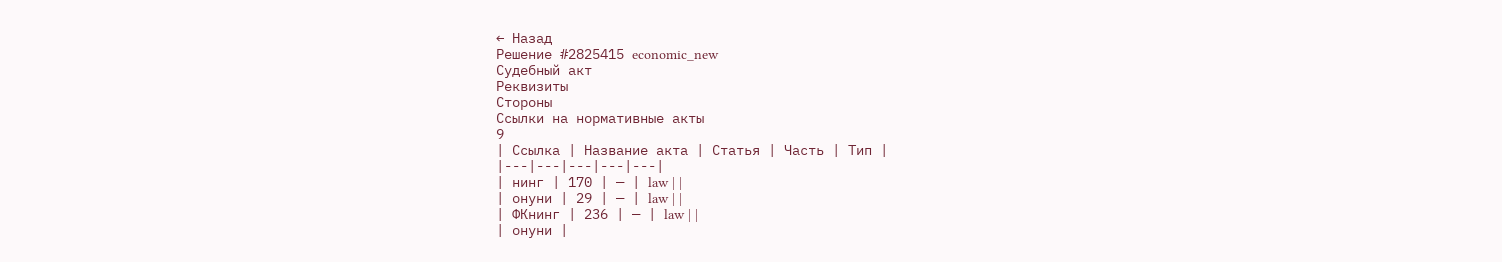← Назад
Решение #2825415 economic_new
Судебный акт
Реквизиты
Стороны
Ссылки на нормативные акты
9
| Ссылка | Название акта | Статья | Часть | Тип |
|---|---|---|---|---|
| нинг | 170 | — | law | |
| онуни | 29 | — | law | |
| ФКнинг | 236 | — | law | |
| онуни |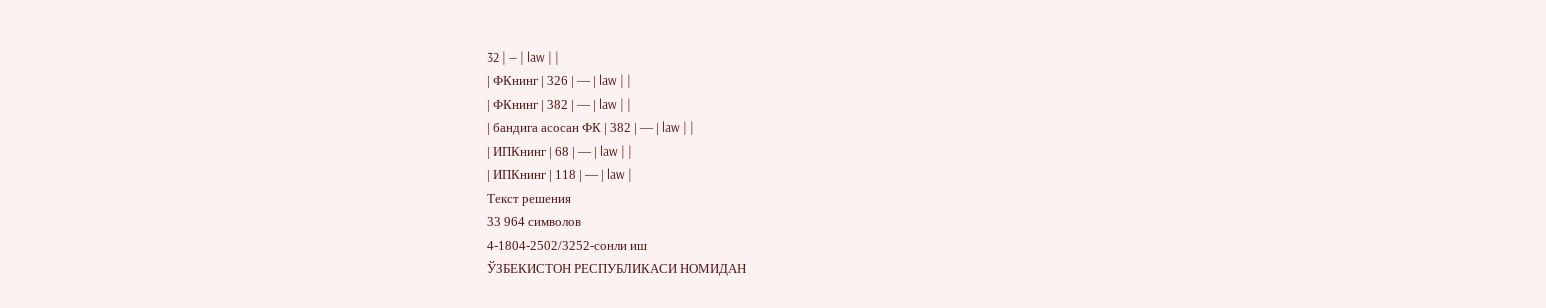32 | — | law | |
| ФКнинг | 326 | — | law | |
| ФКнинг | 382 | — | law | |
| бандига асосан ФК | 382 | — | law | |
| ИПКнинг | 68 | — | law | |
| ИПКнинг | 118 | — | law |
Текст решения
33 964 символов
4-1804-2502/3252-сонли иш
ЎЗБЕКИСТОН РЕСПУБЛИКАСИ НОМИДАН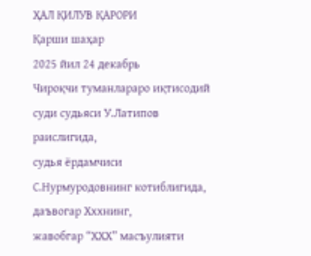ҲАЛ ҚИЛУВ ҚАРОРИ
Қарши шаҳар
2025 йил 24 декабрь
Чироқчи туманлараро иқтисодий суди судьяси У.Латипов раислигида,
судья ёрдамчиси С.Нурмуродовнинг котиблигида, даъвогар Хххнинг,
жавобгар “ХХХ” масъулияти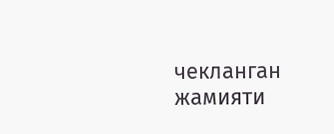чекланган жамияти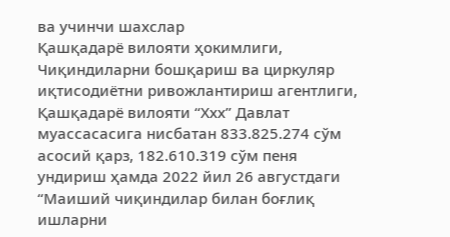ва учинчи шахслар
Қашқадарё вилояти ҳокимлиги, Чиқиндиларни бошқариш ва циркуляр
иқтисодиётни ривожлантириш агентлиги, Қашқадарё вилояти “Ххх” Давлат
муассасасига нисбатан 833.825.274 сўм асосий қарз, 182.610.319 сўм пеня
ундириш ҳамда 2022 йил 26 августдаги “Маиший чиқиндилар билан боғлиқ
ишларни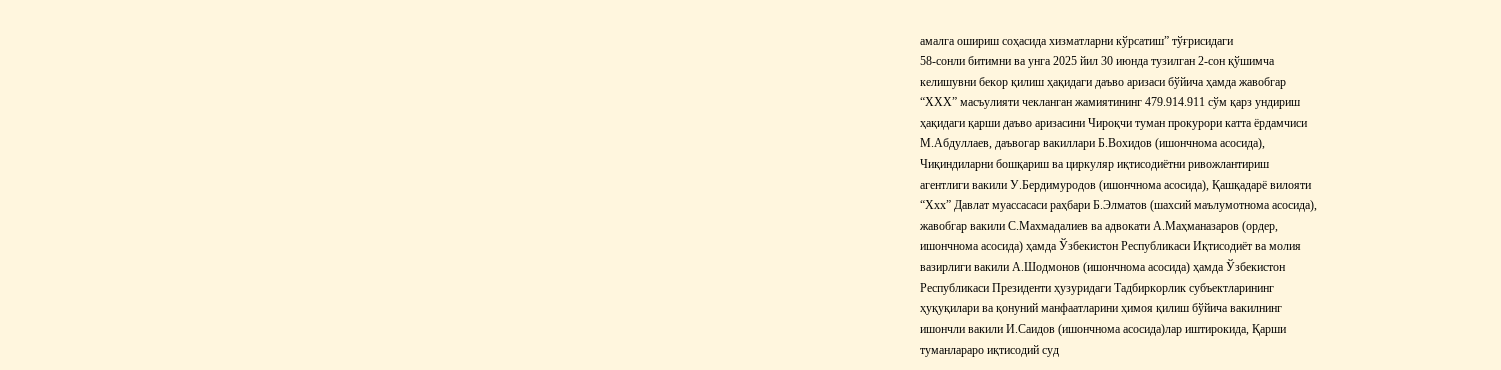амалга ошириш соҳасида хизматларни кўрсатиш” тўғрисидаги
58-сонли битимни ва унга 2025 йил 30 июнда тузилган 2-сон қўшимча
келишувни бекор қилиш ҳақидаги даъво аризаси бўйича ҳамда жавобгар
“ХХХ” масъулияти чекланган жамиятининг 479.914.911 сўм қарз ундириш
ҳақидаги қарши даъво аризасини Чироқчи туман прокурори катта ёрдамчиси
М.Абдуллаев, даъвогар вакиллари Б.Вохидов (ишончнома асосида),
Чиқиндиларни бошқариш ва циркуляр иқтисодиётни ривожлантириш
агентлиги вакили У.Бердимуродов (ишончнома асосида), Қашқадарё вилояти
“Ххх” Давлат муассасаси раҳбари Б.Элматов (шахсий маълумотнома асосида),
жавобгар вакили С.Махмадалиев ва адвокати А.Маҳманазаров (ордер,
ишончнома асосида) ҳамда Ўзбекистон Республикаси Иқтисодиёт ва молия
вазирлиги вакили А.Шодмонов (ишончнома асосида) ҳамда Ўзбекистон
Республикаси Президенти ҳузуридаги Тадбиркорлик субъектларининг
ҳуқуқилари ва қонуний манфаатларини ҳимоя қилиш бўйича вакилнинг
ишончли вакили И.Саидов (ишончнома асосида)лар иштирокида, Қарши
туманлараро иқтисодий суд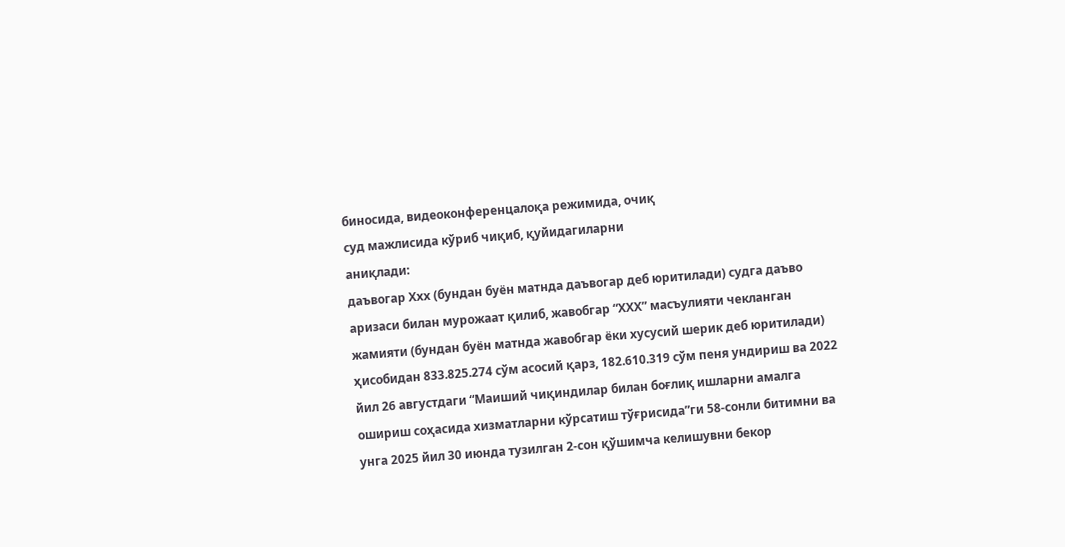биносида, видеоконференцалоқа режимида, очиқ
суд мажлисида кўриб чиқиб, қуйидагиларни
аниқлади:
даъвогар Ххх (бундан буён матнда даъвогар деб юритилади) судга даъво
аризаси билан мурожаат қилиб, жавобгар “ХХХ” масъулияти чекланган
жамияти (бундан буён матнда жавобгар ёки хусусий шерик деб юритилади)
ҳисобидан 833.825.274 сўм асосий қарз, 182.610.319 сўм пеня ундириш ва 2022
йил 26 августдаги “Маиший чиқиндилар билан боғлиқ ишларни амалга
ошириш соҳасида хизматларни кўрсатиш тўғрисида”ги 58-сонли битимни ва
унга 2025 йил 30 июнда тузилган 2-сон қўшимча келишувни бекор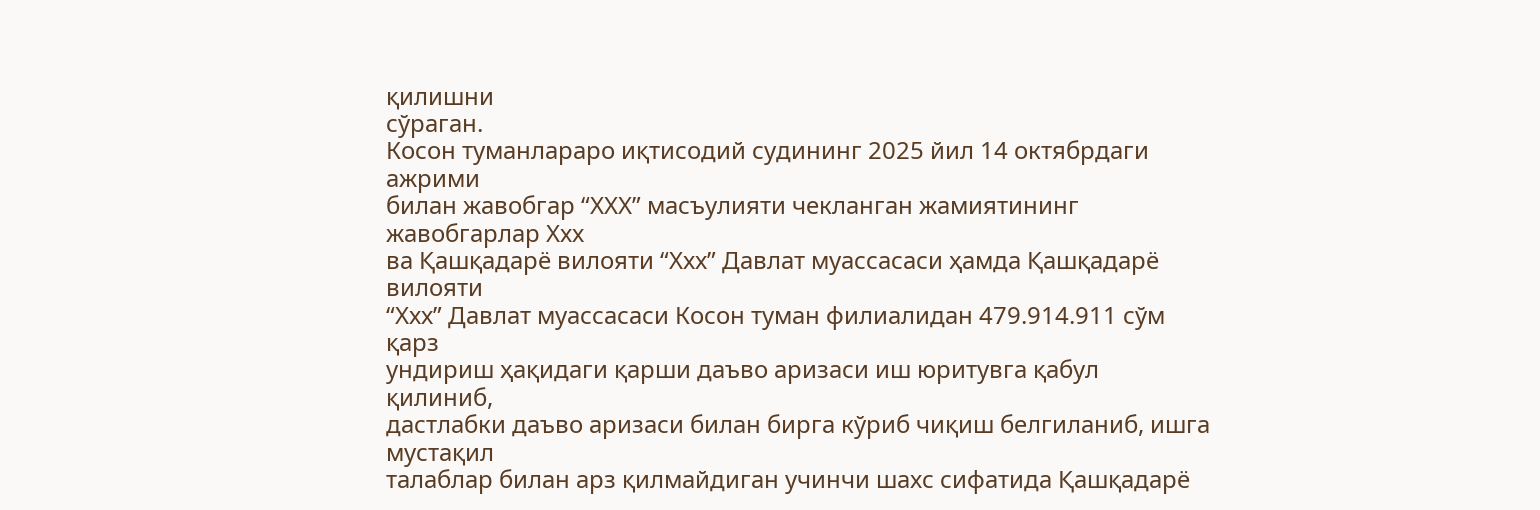қилишни
сўраган.
Косон туманлараро иқтисодий судининг 2025 йил 14 октябрдаги ажрими
билан жавобгар “ХХХ” масъулияти чекланган жамиятининг жавобгарлар Ххх
ва Қашқадарё вилояти “Ххх” Давлат муассасаси ҳамда Қашқадарё вилояти
“Ххх” Давлат муассасаси Косон туман филиалидан 479.914.911 сўм қарз
ундириш ҳақидаги қарши даъво аризаси иш юритувга қабул қилиниб,
дастлабки даъво аризаси билан бирга кўриб чиқиш белгиланиб, ишга мустақил
талаблар билан арз қилмайдиган учинчи шахс сифатида Қашқадарё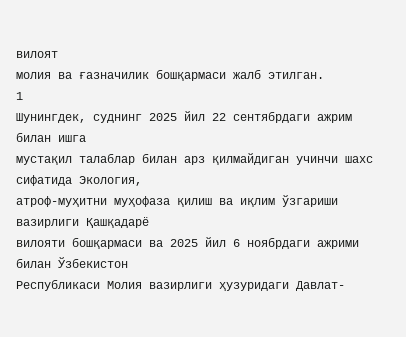вилоят
молия ва ғазначилик бошқармаси жалб этилган.
1
Шунингдек, суднинг 2025 йил 22 сентябрдаги ажрим билан ишга
мустақил талаблар билан арз қилмайдиган учинчи шахс сифатида Экология,
атроф-муҳитни муҳофаза қилиш ва иқлим ўзгариши вазирлиги Қашқадарё
вилояти бошқармаси ва 2025 йил 6 ноябрдаги ажрими билан Ўзбекистон
Республикаси Молия вазирлиги ҳузуридаги Давлат-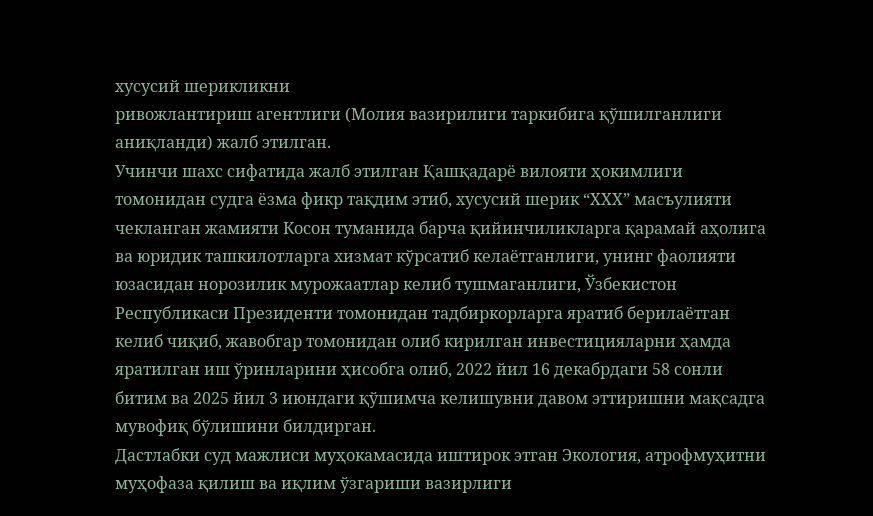хусусий шерикликни
ривожлантириш агентлиги (Молия вазирилиги таркибига қўшилганлиги
аниқланди) жалб этилган.
Учинчи шахс сифатида жалб этилган Қашқадарё вилояти ҳокимлиги
томонидан судга ёзма фикр тақдим этиб, хусусий шерик “ХХХ” масъулияти
чекланган жамияти Косон туманида барча қийинчиликларга қарамай аҳолига
ва юридик ташкилотларга хизмат кўрсатиб келаётганлиги, унинг фаолияти
юзасидан норозилик мурожаатлар келиб тушмаганлиги, Ўзбекистон
Республикаси Президенти томонидан тадбиркорларга яратиб берилаётган
келиб чиқиб, жавобгар томонидан олиб кирилган инвестицияларни ҳамда
яратилган иш ўринларини ҳисобга олиб, 2022 йил 16 декабрдаги 58 сонли
битим ва 2025 йил 3 июндаги қўшимча келишувни давом эттиришни мақсадга
мувофиқ бўлишини билдирган.
Дастлабки суд мажлиси муҳокамасида иштирок этган Экология, атрофмуҳитни муҳофаза қилиш ва иқлим ўзгариши вазирлиги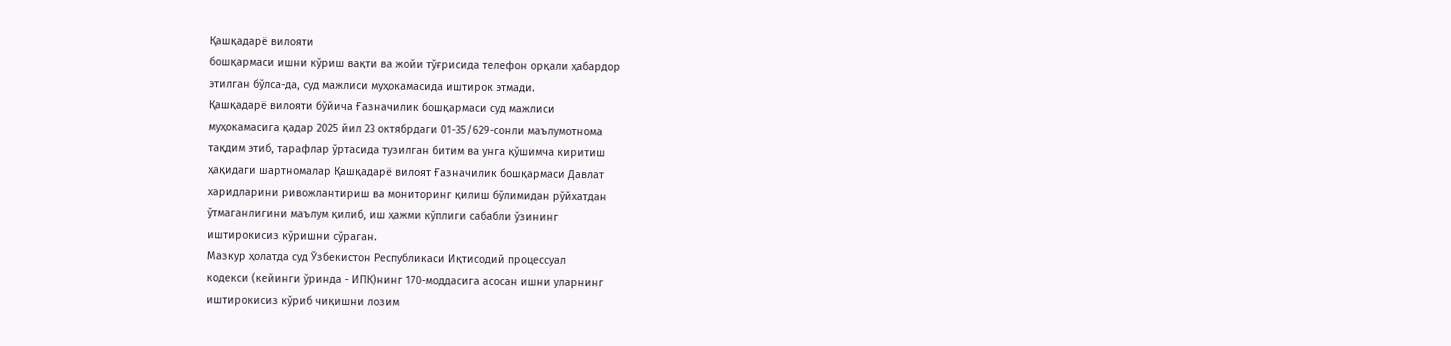Қашқадарё вилояти
бошқармаси ишни кўриш вақти ва жойи тўғрисида телефон орқали ҳабардор
этилган бўлса-да, суд мажлиси муҳокамасида иштирок этмади.
Қашқадарё вилояти бўйича Ғазначилик бошқармаси суд мажлиси
муҳокамасига қадар 2025 йил 23 октябрдаги 01-35/629-сонли маълумотнома
тақдим этиб, тарафлар ўртасида тузилган битим ва унга қўшимча киритиш
ҳақидаги шартномалар Қашқадарё вилоят Ғазначилик бошқармаси Давлат
харидларини ривожлантириш ва мониторинг қилиш бўлимидан рўйхатдан
ўтмаганлигини маълум қилиб, иш ҳажми кўплиги сабабли ўзининг
иштирокисиз кўришни сўраган.
Мазкур ҳолатда суд Ўзбекистон Республикаси Иқтисодий процессуал
кодекси (кейинги ўринда - ИПК)нинг 170-моддасига асосан ишни уларнинг
иштирокисиз кўриб чиқишни лозим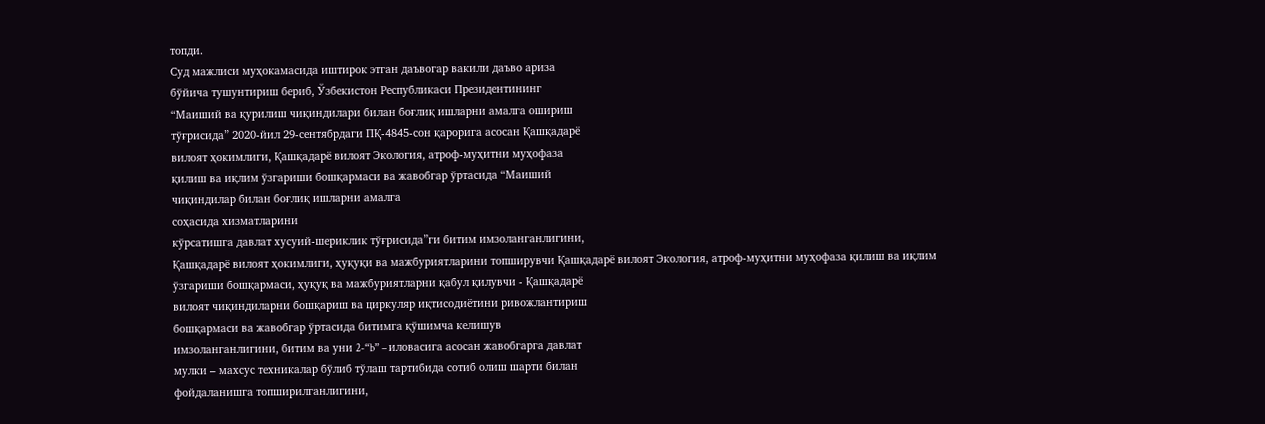топди.
Суд мажлиси муҳокамасида иштирок этган даъвогар вакили даъво ариза
бўйича тушунтириш бериб, Ўзбекистон Республикаси Президентининг
“Маиший ва қурилиш чиқиндилари билан боғлиқ ишларни амалга ошириш
тўғрисида” 2020-йил 29-сентябрдаги ПҚ-4845-сон қарорига асосан Қашқадарё
вилоят ҳокимлиги, Қашқадарё вилоят Экология, атроф-муҳитни муҳофаза
қилиш ва иқлим ўзгариши бошқармаси ва жавобгар ўртасида “Маиший
чиқиндилар билан боғлиқ ишларни амалга
соҳасида хизматларини
кўрсатишга давлат хусуий-шериклик тўғрисида”ги битим имзоланганлигини,
Қашқадарё вилоят ҳокимлиги, ҳуқуқи ва мажбуриятларини топширувчи Қашқадарё вилоят Экология, атроф-муҳитни муҳофаза қилиш ва иқлим
ўзгариши бошқармаси, ҳуқуқ ва мажбуриятларни қабул қилувчи - Қашқадарё
вилоят чиқиндиларни бошқариш ва циркуляр иқтисодиётини ривожлантириш
бошқармаси ва жавобгар ўртасида битимга қўшимча келишув
имзоланганлигини, битим ва уни 2-“b” – иловасига асосан жавобгарга давлат
мулки – махсус техникалар бўлиб тўлаш тартибида сотиб олиш шарти билан
фойдаланишга топширилганлигини,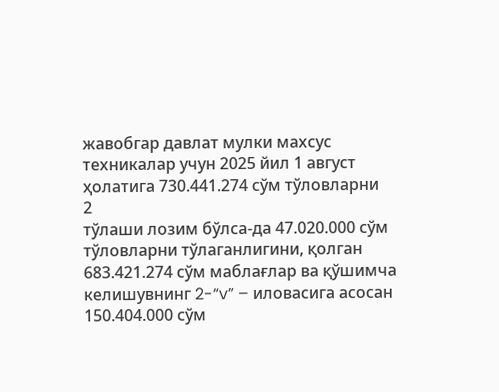жавобгар давлат мулки махсус
техникалар учун 2025 йил 1 август ҳолатига 730.441.274 сўм тўловларни
2
тўлаши лозим бўлса-да 47.020.000 сўм тўловларни тўлаганлигини, қолган
683.421.274 сўм маблағлар ва қўшимча келишувнинг 2-“v” – иловасига асосан
150.404.000 сўм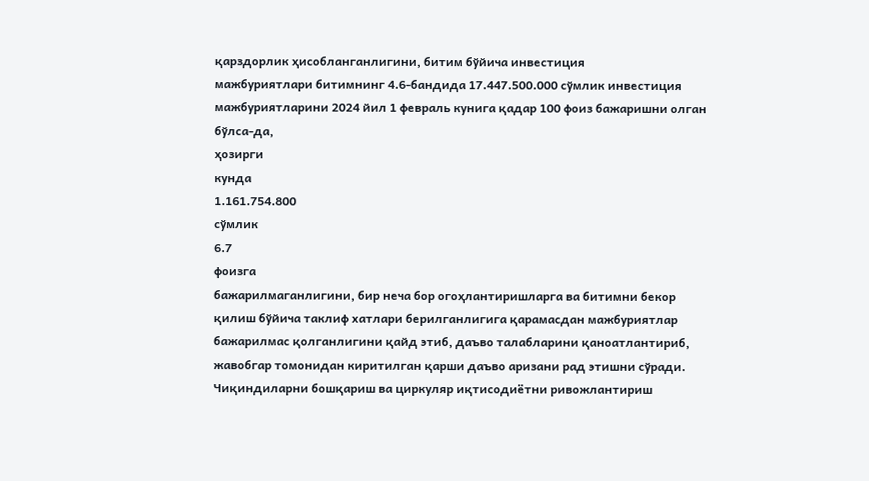қарздорлик ҳисобланганлигини, битим бўйича инвестиция
мажбуриятлари битимнинг 4.6-бандида 17.447.500.000 сўмлик инвестиция
мажбуриятларини 2024 йил 1 февраль кунига қадар 100 фоиз бажаришни олган
бўлса-да,
ҳозирги
кунда
1.161.754.800
сўмлик
6.7
фоизга
бажарилмаганлигини, бир неча бор огоҳлантиришларга ва битимни бекор
қилиш бўйича таклиф хатлари берилганлигига қарамасдан мажбуриятлар
бажарилмас қолганлигини қайд этиб, даъво талабларини қаноатлантириб,
жавобгар томонидан киритилган қарши даъво аризани рад этишни сўради.
Чиқиндиларни бошқариш ва циркуляр иқтисодиётни ривожлантириш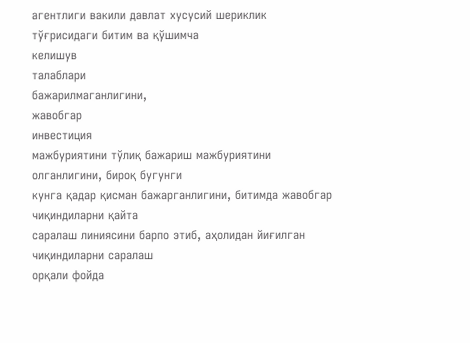агентлиги вакили давлат хусусий шериклик тўғрисидаги битим ва қўшимча
келишув
талаблари
бажарилмаганлигини,
жавобгар
инвестиция
мажбуриятини тўлиқ бажариш мажбуриятини олганлигини, бироқ бугунги
кунга қадар қисман бажарганлигини, битимда жавобгар чиқиндиларни қайта
саралаш линиясини барпо этиб, аҳолидан йиғилган чиқиндиларни саралаш
орқали фойда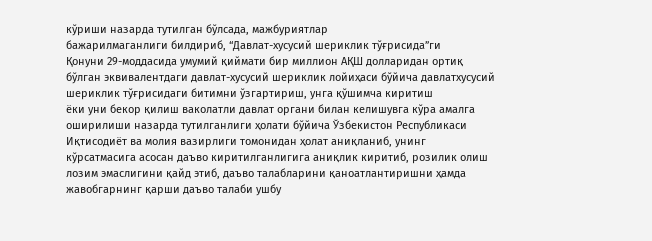кўриши назарда тутилган бўлсада, мажбуриятлар
бажарилмаганлиги билдириб, “Давлат-хусусий шериклик тўғрисида”ги
Қонуни 29-моддасида умумий қиймати бир миллион АҚШ долларидан ортиқ
бўлган эквивалентдаги давлат-хусусий шериклик лойиҳаси бўйича давлатхусусий шериклик тўғрисидаги битимни ўзгартириш, унга қўшимча киритиш
ёки уни бекор қилиш ваколатли давлат органи билан келишувга кўра амалга
оширилиши назарда тутилганлиги ҳолати бўйича Ўзбекистон Республикаси
Иқтисодиёт ва молия вазирлиги томонидан ҳолат аниқланиб, унинг
кўрсатмасига асосан даъво киритилганлигига аниқлик киритиб, розилик олиш
лозим эмаслигини қайд этиб, даъво талабларини қаноатлантиришни ҳамда
жавобгарнинг қарши даъво талаби ушбу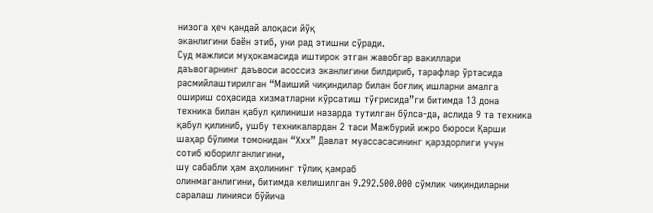низога ҳеч қандай алоқаси йўқ
эканлигини баён этиб, уни рад этишни сўради.
Суд мажлиси муҳокамасида иштирок этган жавобгар вакиллари
даъвогарнинг даъвоси асоссиз эканлигини билдириб, тарафлар ўртасида
расмийлаштирилган “Маиший чиқиндилар билан боғлиқ ишларни амалга
ошириш соҳасида хизматларни кўрсатиш тўғрисида”ги битимда 13 дона
техника билан қабул қилиниши назарда тутилган бўлса-да, аслида 9 та техника
қабул қилиниб, ушбу техникалардан 2 таси Мажбурий ижро бюроси Қарши
шаҳар бўлими томонидан “Ххх” Давлат муассасасининг қарздорлиги учун
сотиб юборилганлигини,
шу сабабли ҳам аҳолининг тўлиқ қамраб
олинмаганлигини, битимда келишилган 9.292.500.000 сўмлик чиқиндиларни
саралаш линияси бўйича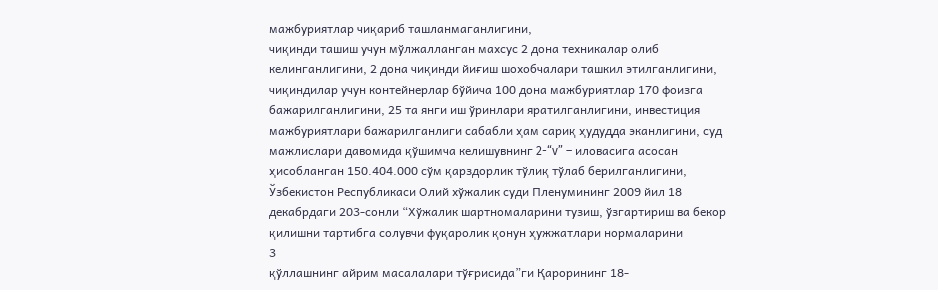мажбуриятлар чиқариб ташланмаганлигини,
чиқинди ташиш учун мўлжалланган махсус 2 дона техникалар олиб
келинганлигини, 2 дона чиқинди йиғиш шохобчалари ташкил этилганлигини,
чиқиндилар учун контейнерлар бўйича 100 дона мажбуриятлар 170 фоизга
бажарилганлигини, 25 та янги иш ўринлари яратилганлигини, инвестиция
мажбуриятлари бажарилганлиги сабабли ҳам сариқ ҳудудда эканлигини, суд
мажлислари давомида қўшимча келишувнинг 2-“v” – иловасига асосан
ҳисобланган 150.404.000 сўм қарздорлик тўлиқ тўлаб берилганлигини,
Ўзбекистон Республикаси Олий хўжалик суди Пленумининг 2009 йил 18
декабрдаги 203-сонли “Хўжалик шартномаларини тузиш, ўзгартириш ва бекор
қилишни тартибга солувчи фуқаролик қонун ҳужжатлари нормаларини
3
қўллашнинг айрим масалалари тўғрисида”ги Қарорининг 18-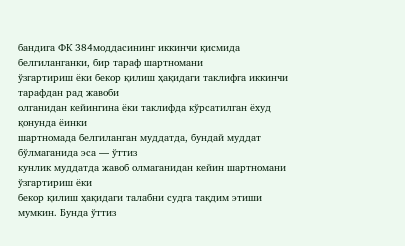бандига ФК 384моддасининг иккинчи қисмида белгиланганки, бир тараф шартномани
ўзгартириш ёки бекор қилиш ҳақидаги таклифга иккинчи тарафдан рад жавоби
олганидан кейингина ёки таклифда кўрсатилган ёхуд қонунда ёинки
шартномада белгиланган муддатда, бундай муддат бўлмаганида эса — ўттиз
кунлик муддатда жавоб олмаганидан кейин шартномани ўзгартириш ёки
бекор қилиш ҳақидаги талабни судга тақдим этиши мумкин. Бунда ўттиз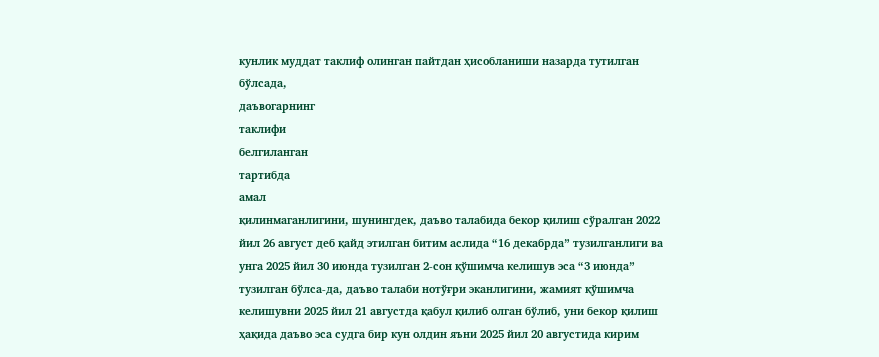кунлик муддат таклиф олинган пайтдан ҳисобланиши назарда тутилган
бўлсада,
даъвогарнинг
таклифи
белгиланган
тартибда
амал
қилинмаганлигини, шунингдек, даъво талабида бекор қилиш сўралган 2022
йил 26 август деб қайд этилган битим аслида “16 декабрда” тузилганлиги ва
унга 2025 йил 30 июнда тузилган 2-сон қўшимча келишув эса “3 июнда”
тузилган бўлса-да, даъво талаби нотўғри эканлигини, жамият қўшимча
келишувни 2025 йил 21 августда қабул қилиб олган бўлиб, уни бекор қилиш
ҳақида даъво эса судга бир кун олдин яъни 2025 йил 20 августида кирим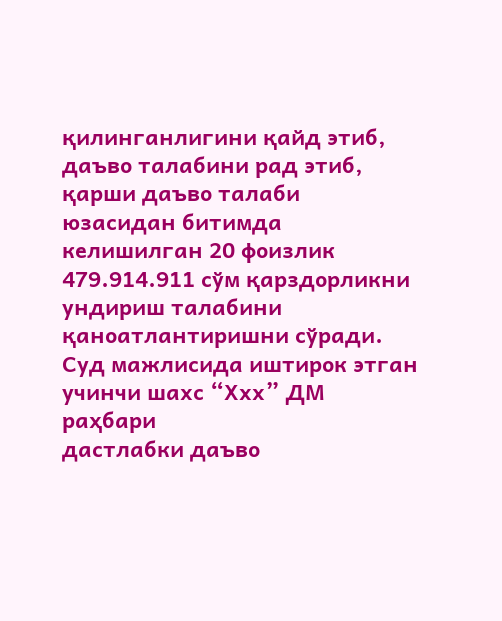қилинганлигини қайд этиб, даъво талабини рад этиб, қарши даъво талаби
юзасидан битимда келишилган 20 фоизлик 479.914.911 сўм қарздорликни
ундириш талабини қаноатлантиришни сўради.
Суд мажлисида иштирок этган учинчи шахс “Ххх” ДМ раҳбари
дастлабки даъво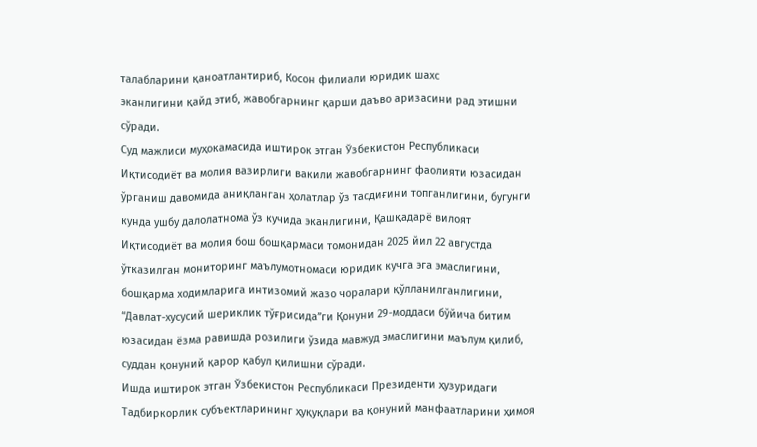талабларини қаноатлантириб, Косон филиали юридик шахс
эканлигини қайд этиб, жавобгарнинг қарши даъво аризасини рад этишни
сўради.
Суд мажлиси муҳокамасида иштирок этган Ўзбекистон Республикаси
Иқтисодиёт ва молия вазирлиги вакили жавобгарнинг фаолияти юзасидан
ўрганиш давомида аниқланган ҳолатлар ўз тасдиғини топганлигини, бугунги
кунда ушбу далолатнома ўз кучида эканлигини, Қашқадарё вилоят
Иқтисодиёт ва молия бош бошқармаси томонидан 2025 йил 22 августда
ўтказилган мониторинг маълумотномаси юридик кучга эга эмаслигини,
бошқарма ходимларига интизомий жазо чоралари қўлланилганлигини,
“Давлат-хусусий шериклик тўғрисида”ги Қонуни 29-моддаси бўйича битим
юзасидан ёзма равишда розилиги ўзида мавжуд эмаслигини маълум қилиб,
суддан қонуний қарор қабул қилишни сўради.
Ишда иштирок этган Ўзбекистон Республикаси Президенти ҳузуридаги
Тадбиркорлик субъектларининг ҳуқуқлари ва қонуний манфаатларини ҳимоя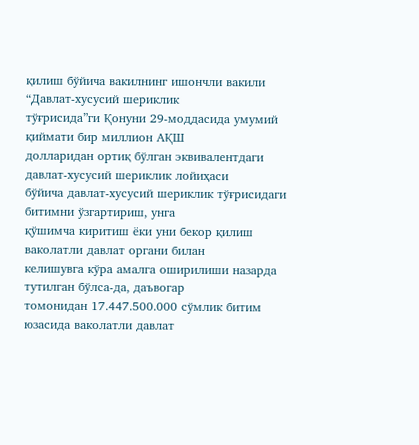қилиш бўйича вакилнинг ишончли вакили “Давлат-хусусий шериклик
тўғрисида”ги Қонуни 29-моддасида умумий қиймати бир миллион АҚШ
долларидан ортиқ бўлган эквивалентдаги давлат-хусусий шериклик лойиҳаси
бўйича давлат-хусусий шериклик тўғрисидаги битимни ўзгартириш, унга
қўшимча киритиш ёки уни бекор қилиш ваколатли давлат органи билан
келишувга кўра амалга оширилиши назарда тутилган бўлса-да, даъвогар
томонидан 17.447.500.000 сўмлик битим юзасида ваколатли давлат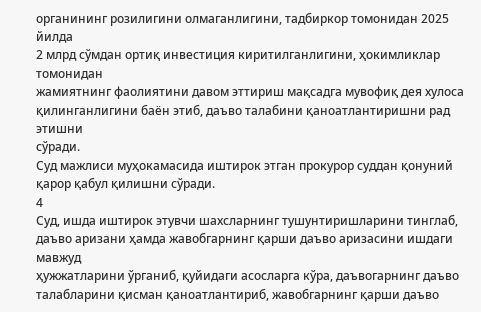органининг розилигини олмаганлигини, тадбиркор томонидан 2025 йилда
2 млрд сўмдан ортиқ инвестиция киритилганлигини, ҳокимликлар томонидан
жамиятнинг фаолиятини давом эттириш мақсадга мувофиқ дея хулоса
қилинганлигини баён этиб, даъво талабини қаноатлантиришни рад этишни
сўради.
Суд мажлиси муҳокамасида иштирок этган прокурор суддан қонуний
қарор қабул қилишни сўради.
4
Суд, ишда иштирок этувчи шахсларнинг тушунтиришларини тинглаб,
даъво аризани ҳамда жавобгарнинг қарши даъво аризасини ишдаги мавжуд
ҳужжатларини ўрганиб, қуйидаги асосларга кўра, даъвогарнинг даъво
талабларини қисман қаноатлантириб, жавобгарнинг қарши даъво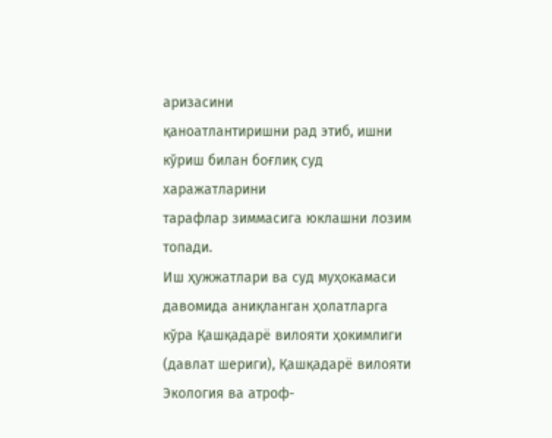аризасини
қаноатлантиришни рад этиб, ишни кўриш билан боғлиқ суд харажатларини
тарафлар зиммасига юклашни лозим топади.
Иш ҳужжатлари ва суд муҳокамаси давомида аниқланган ҳолатларга
кўра Қашқадарё вилояти ҳокимлиги (давлат шериги), Қашқадарё вилояти
Экология ва атроф-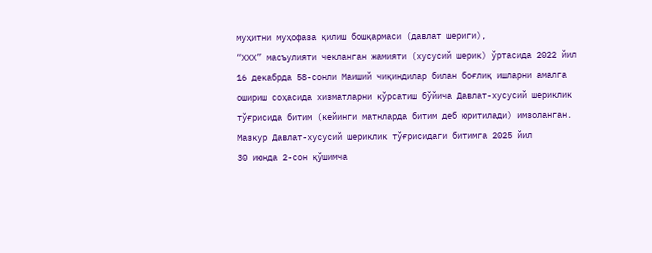муҳитни муҳофаза қилиш бошқармаси (давлат шериги),
“ХХХ” масъулияти чекланган жамияти (хусусий шерик) ўртасида 2022 йил
16 декабрда 58-сонли Маиший чиқиндилар билан боғлиқ ишларни амалга
ошириш соҳасида хизматларни кўрсатиш бўйича Давлат-хусусий шериклик
тўғрисида битим (кейинги матнларда битим деб юритилади) имзоланган.
Мазкур Давлат-хусусий шериклик тўғрисидаги битимга 2025 йил
30 июнда 2-сон қўшимча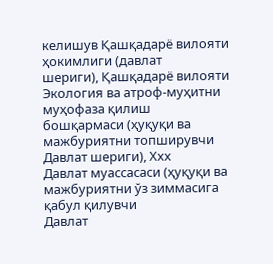келишув Қашқадарё вилояти ҳокимлиги (давлат
шериги), Қашқадарё вилояти Экология ва атроф-муҳитни муҳофаза қилиш
бошқармаси (ҳуқуқи ва мажбуриятни топширувчи Давлат шериги), Ххх
Давлат муассасаси (ҳуқуқи ва мажбуриятни ўз зиммасига қабул қилувчи
Давлат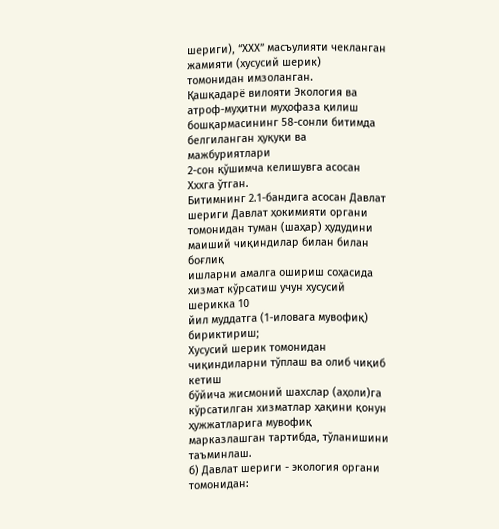шериги), “ХХХ” масъулияти чекланган жамияти (хусусий шерик)
томонидан имзоланган.
Қашқадарё вилояти Экология ва атроф-муҳитни муҳофаза қилиш
бошқармасининг 58-сонли битимда белгиланган ҳуқуқи ва мажбуриятлари
2-сон қўшимча келишувга асосан Хххга ўтган.
Битимнинг 2.1-бандига асосан Давлат шериги Давлат ҳокимияти органи
томонидан туман (шаҳар) ҳудудини маиший чиқиндилар билан билан боғлиқ
ишларни амалга ошириш соҳасида хизмат кўрсатиш учун хусусий шерикка 10
йил муддатга (1-иловага мувофиқ) бириктириш;
Хусусий шерик томонидан чиқиндиларни тўплаш ва олиб чиқиб кетиш
бўйича жисмоний шахслар (аҳоли)га кўрсатилган хизматлар ҳақини қонун
ҳужжатларига мувофиқ марказлашган тартибда, тўланишини таъминлаш.
б) Давлат шериги - экология органи томонидан: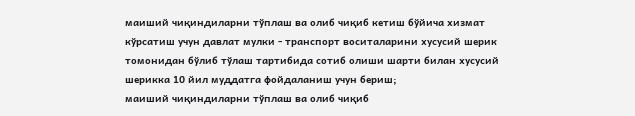маиший чиқиндиларни тўплаш ва олиб чиқиб кетиш бўйича хизмат
кўрсатиш учун давлат мулки - транспорт воситаларини хусусий шерик
томонидан бўлиб тўлаш тартибида сотиб олиши шарти билан хусусий
шерикка 10 йил муддатга фойдаланиш учун бериш;
маиший чиқиндиларни тўплаш ва олиб чиқиб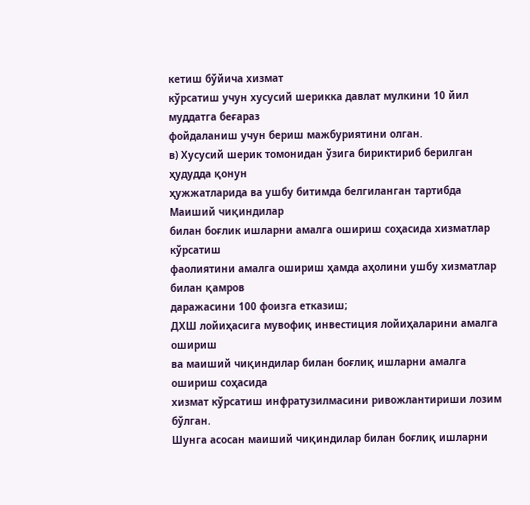кетиш бўйича хизмат
кўрсатиш учун хусусий шерикка давлат мулкини 10 йил муддатга беғараз
фойдаланиш учун бериш мажбуриятини олган.
в) Хусусий шерик томонидан ўзига бириктириб берилган ҳудудда қонун
ҳужжатларида ва ушбу битимда белгиланган тартибда Маиший чиқиндилар
билан боғлик ишларни амалга ошириш соҳасида хизматлар кўрсатиш
фаолиятини амалга ошириш ҳамда аҳолини ушбу хизматлар билан қамров
даражасини 100 фоизга етказиш;
ДХШ лойиҳасига мувофиқ инвестиция лойиҳаларини амалга ошириш
ва маиший чиқиндилар билан боғлиқ ишларни амалга ошириш соҳасида
хизмат кўрсатиш инфратузилмасини ривожлантириши лозим бўлган.
Шунга асосан маиший чиқиндилар билан боғлиқ ишларни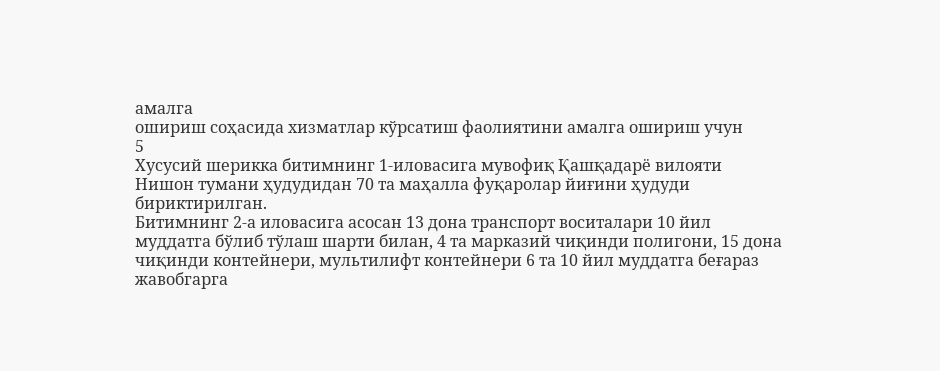амалга
ошириш соҳасида хизматлар кўрсатиш фаолиятини амалга ошириш учун
5
Хусусий шерикка битимнинг 1-иловасига мувофиқ Қашқадарё вилояти
Нишон тумани ҳудудидан 70 та маҳалла фуқаролар йиғини ҳудуди
бириктирилган.
Битимнинг 2-а иловасига асосан 13 дона транспорт воситалари 10 йил
муддатга бўлиб тўлаш шарти билан, 4 та марказий чиқинди полигони, 15 дона
чиқинди контейнери, мультилифт контейнери 6 та 10 йил муддатга беғараз
жавобгарга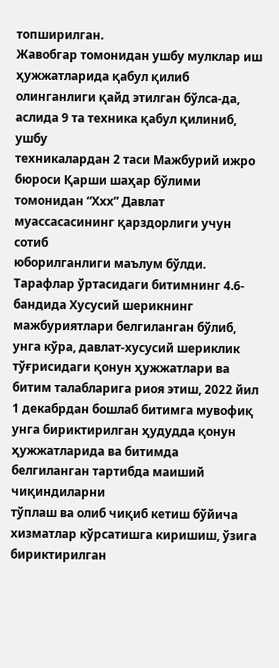топширилган.
Жавобгар томонидан ушбу мулклар иш ҳужжатларида қабул қилиб
олинганлиги қайд этилган бўлса-да, аслида 9 та техника қабул қилиниб, ушбу
техникалардан 2 таси Мажбурий ижро бюроси Қарши шаҳар бўлими
томонидан “Ххх” Давлат муассасасининг қарздорлиги учун сотиб
юборилганлиги маълум бўлди.
Тарафлар ўртасидаги битимнинг 4.6-бандида Хусусий шерикнинг
мажбуриятлари белгиланган бўлиб, унга кўра, давлат-хусусий шериклик
тўғрисидаги қонун ҳужжатлари ва битим талабларига риоя этиш, 2022 йил
1 декабрдан бошлаб битимга мувофиқ унга бириктирилган ҳудудда қонун
ҳужжатларида ва битимда белгиланган тартибда маиший чиқиндиларни
тўплаш ва олиб чиқиб кетиш бўйича хизматлар кўрсатишга киришиш, ўзига
бириктирилган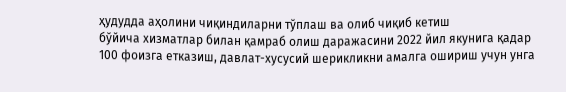ҳудудда аҳолини чиқиндиларни тўплаш ва олиб чиқиб кетиш
бўйича хизматлар билан қамраб олиш даражасини 2022 йил якунига қадар
100 фоизга етказиш, давлат-хусусий шерикликни амалга ошириш учун унга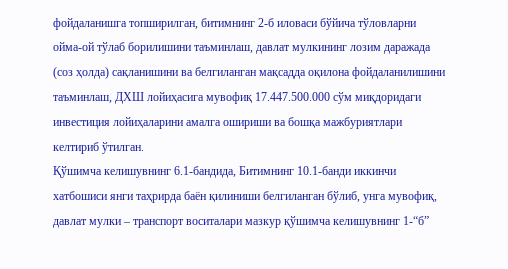фойдаланишга топширилган, битимнинг 2-б иловаси бўйича тўловларни
ойма-ой тўлаб борилишини таъминлаш, давлат мулкининг лозим даражада
(соз ҳолда) сақланишини ва белгиланган мақсадда оқилона фойдаланилишини
таъминлаш, ДХШ лойиҳасига мувофиқ 17.447.500.000 сўм миқдоридаги
инвестиция лойиҳаларини амалга ошириши ва бошқа мажбуриятлари
келтириб ўтилган.
Қўшимча келишувнинг 6.1-бандида, Битимнинг 10.1-банди иккинчи
хатбошиси янги таҳрирда баён қилиниши белгиланган бўлиб, унга мувофиқ,
давлат мулки – транспорт воситалари мазкур қўшимча келишувнинг 1-“б”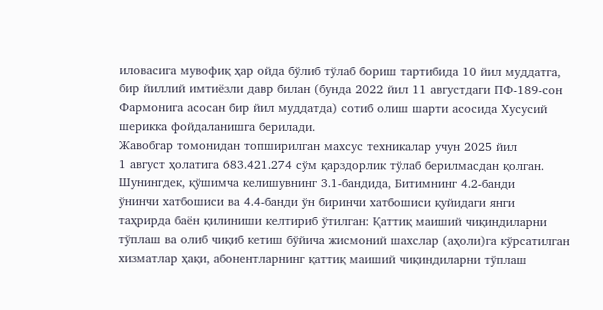иловасига мувофиқ ҳар ойда бўлиб тўлаб бориш тартибида 10 йил муддатга,
бир йиллий имтиёзли давр билан (бунда 2022 йил 11 августдаги ПФ-189-сон
Фармонига асосан бир йил муддатда) сотиб олиш шарти асосида Хусусий
шерикка фойдаланишга берилади.
Жавобгар томонидан топширилган махсус техникалар учун 2025 йил
1 август ҳолатига 683.421.274 сўм қарздорлик тўлаб берилмасдан қолган.
Шунингдек, қўшимча келишувнинг 3.1-бандида, Битимнинг 4.2-банди
ўнинчи хатбошиси ва 4.4-банди ўн биринчи хатбошиси қуйидаги янги
таҳрирда баён қилиниши келтириб ўтилган: Қаттиқ маиший чиқиндиларни
тўплаш ва олиб чиқиб кетиш бўйича жисмоний шахслар (аҳоли)га кўрсатилган
хизматлар ҳақи, абонентларнинг қаттиқ маиший чиқиндиларни тўплаш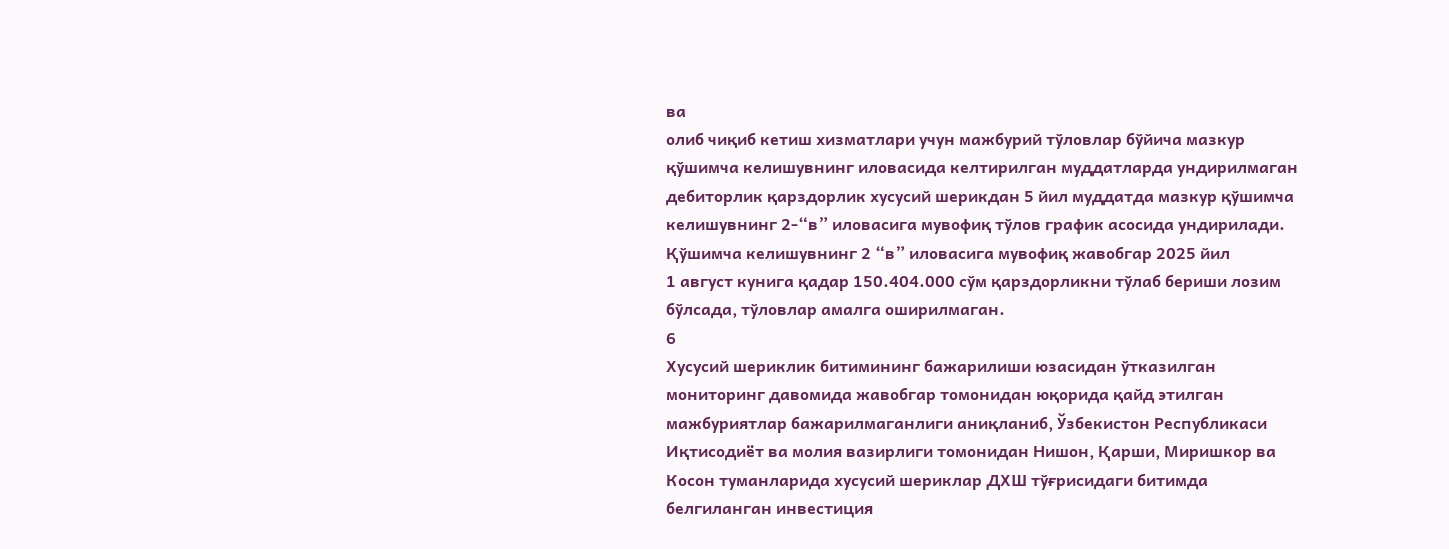ва
олиб чиқиб кетиш хизматлари учун мажбурий тўловлар бўйича мазкур
қўшимча келишувнинг иловасида келтирилган муддатларда ундирилмаган
дебиторлик қарздорлик хусусий шерикдан 5 йил муддатда мазкур қўшимча
келишувнинг 2-“в” иловасига мувофиқ тўлов график асосида ундирилади.
Қўшимча келишувнинг 2 “в” иловасига мувофиқ жавобгар 2025 йил
1 август кунига қадар 150.404.000 сўм қарздорликни тўлаб бериши лозим
бўлсада, тўловлар амалга оширилмаган.
6
Хусусий шериклик битимининг бажарилиши юзасидан ўтказилган
мониторинг давомида жавобгар томонидан юқорида қайд этилган
мажбуриятлар бажарилмаганлиги аниқланиб, Ўзбекистон Республикаси
Иқтисодиёт ва молия вазирлиги томонидан Нишон, Қарши, Миришкор ва
Косон туманларида хусусий шериклар ДХШ тўғрисидаги битимда
белгиланган инвестиция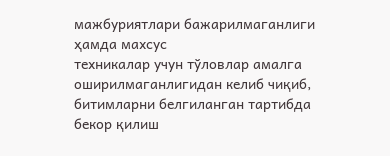мажбуриятлари бажарилмаганлиги ҳамда махсус
техникалар учун тўловлар амалга оширилмаганлигидан келиб чиқиб,
битимларни белгиланган тартибда бекор қилиш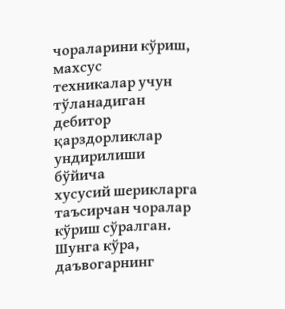чораларини кўриш, махсус
техникалар учун тўланадиган дебитор қарздорликлар ундирилиши бўйича
хусусий шерикларга таъсирчан чоралар кўриш сўралган.
Шунга кўра, даъвогарнинг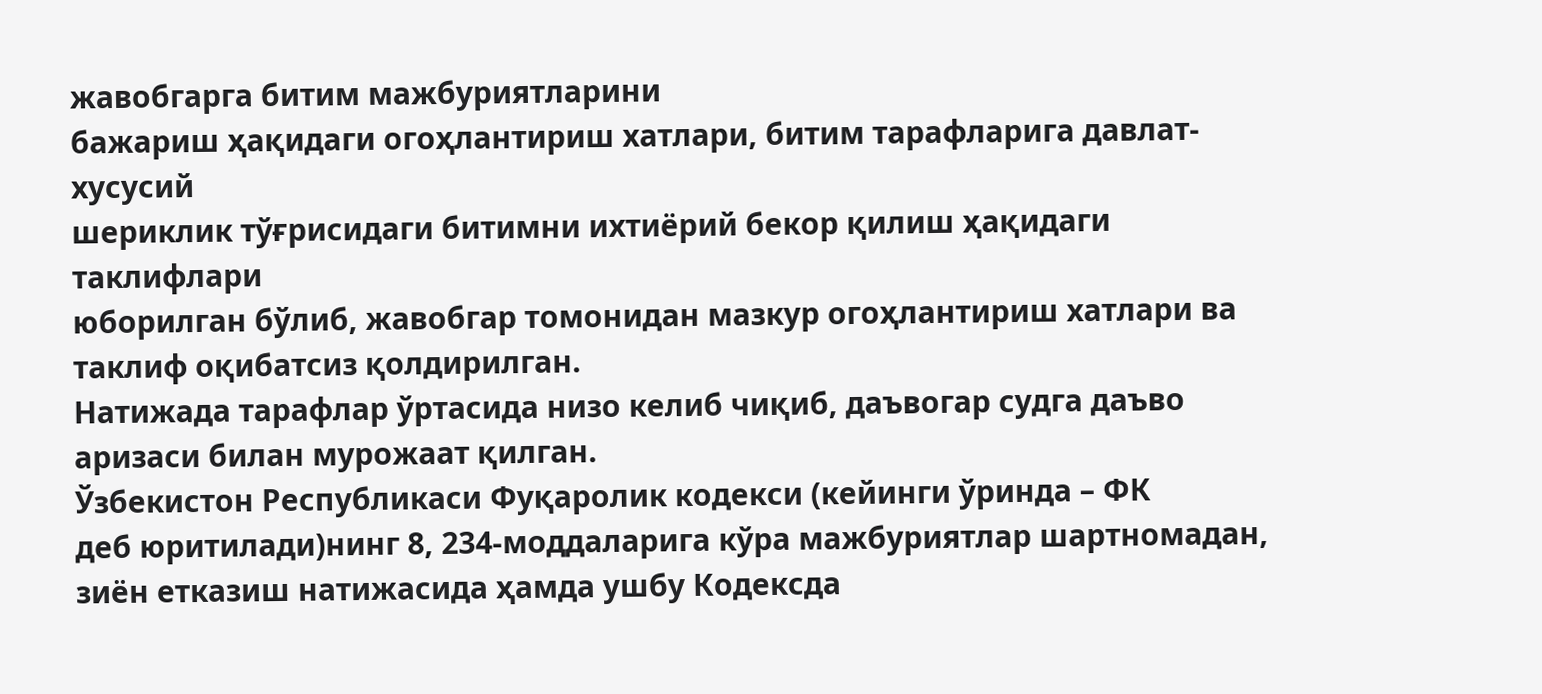жавобгарга битим мажбуриятларини
бажариш ҳақидаги огоҳлантириш хатлари, битим тарафларига давлат-хусусий
шериклик тўғрисидаги битимни ихтиёрий бекор қилиш ҳақидаги таклифлари
юборилган бўлиб, жавобгар томонидан мазкур огоҳлантириш хатлари ва
таклиф оқибатсиз қолдирилган.
Натижада тарафлар ўртасида низо келиб чиқиб, даъвогар судга даъво
аризаси билан мурожаат қилган.
Ўзбекистон Республикаси Фуқаролик кодекси (кейинги ўринда – ФК
деб юритилади)нинг 8, 234-моддаларига кўра мажбуриятлар шартномадан,
зиён етказиш натижасида ҳамда ушбу Кодексда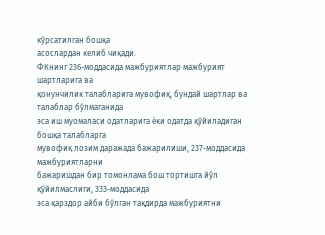кўрсатилган бошқа
асослардан келиб чиқади.
ФКнинг 236-моддасида мажбуриятлар мажбурият шартларига ва
қонунчилик талабларига мувофиқ, бундай шартлар ва талаблар бўлмаганида
эса иш муомаласи одатларига ёки одатда қўйиладиган бошқа талабларга
мувофиқ лозим даражада бажарилиши, 237-моддасида мажбуриятларни
бажаришдан бир томонлама бош тортишга йўл қўйилмаслиги, 333-моддасида
эса қарздор айби бўлган тақдирда мажбуриятни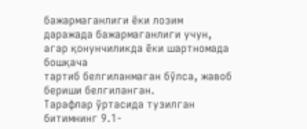бажармаганлиги ёки лозим
даражада бажармаганлиги учун, агар қонунчиликда ёки шартномада бошқача
тартиб белгиланмаган бўлса, жавоб бериши белгиланган.
Тарафлар ўртасида тузилган битимнинг 9.1-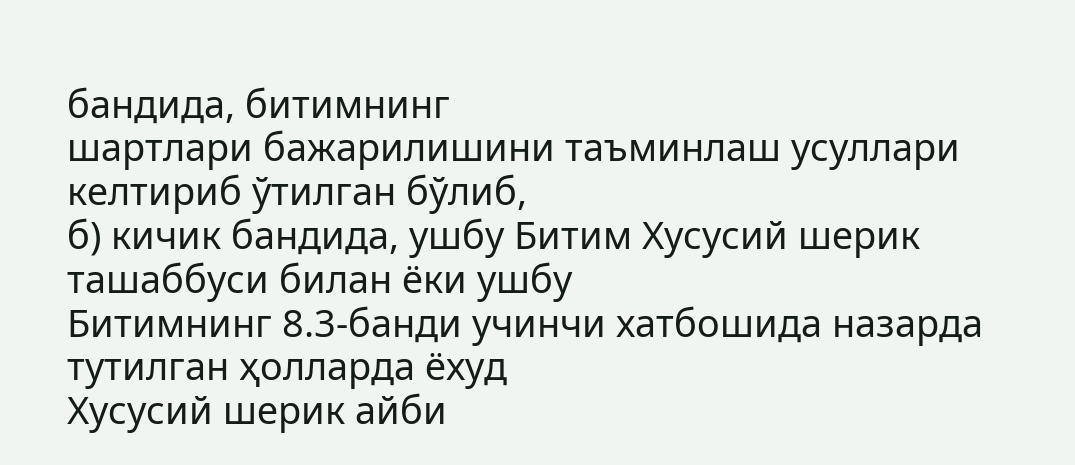бандида, битимнинг
шартлари бажарилишини таъминлаш усуллари келтириб ўтилган бўлиб,
б) кичик бандида, ушбу Битим Хусусий шерик ташаббуси билан ёки ушбу
Битимнинг 8.3-банди учинчи хатбошида назарда тутилган ҳолларда ёхуд
Хусусий шерик айби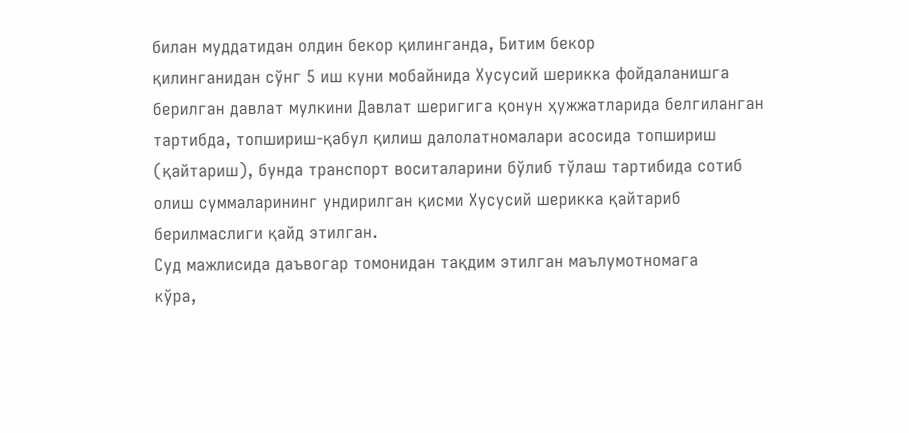билан муддатидан олдин бекор қилинганда, Битим бекор
қилинганидан сўнг 5 иш куни мобайнида Хусусий шерикка фойдаланишга
берилган давлат мулкини Давлат шеригига қонун ҳужжатларида белгиланган
тартибда, топшириш-қабул қилиш далолатномалари асосида топшириш
(қайтариш), бунда транспорт воситаларини бўлиб тўлаш тартибида сотиб
олиш суммаларининг ундирилган қисми Хусусий шерикка қайтариб
берилмаслиги қайд этилган.
Суд мажлисида даъвогар томонидан тақдим этилган маълумотномага
кўра,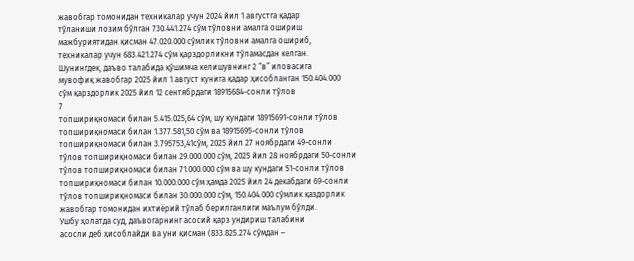жавобгар томонидан техникалар учун 2024 йил 1 августга қадар
тўланиши лозим бўлган 730.441.274 сўм тўловни амалга ошириш
мажбуриятидан қисман 47.020.000 сўмлик тўловни амалга ошириб,
техникалар учун 683.421.274 сўм қарздорликни тўламасдан келган.
Шунингдек, даъво талабида қўшимча келишувнинг 2 “в” иловасига
мувофиқ жавобгар 2025 йил 1 август кунига қадар ҳисобланган 150.404.000
сўм қарздорлик 2025 йил 12 сентябрдаги 18915684-сонли тўлов
7
топшириқномаси билан 5.415.025,64 сўм, шу кундаги 18915691-сонли тўлов
топшириқномаси билан 1.377.581,50 сўм ва 18915695-сонли тўлов
топшириқномаси билан 3.795753,41сўм, 2025 йил 27 ноябрдаги 49-сонли
тўлов топшириқномаси билан 29.000.000 сўм, 2025 йил 28 ноябрдаги 50-сонли
тўлов топшириқномаси билан 71.000.000 сўм ва шу кундаги 51-сонли тўлов
топшириқномаси билан 10.000.000 сўм ҳамда 2025 йил 24 декабдаги 69-сонли
тўлов топшириқномаси билан 30.000.000 сўм, 150.404.000 сўмлик қаздорлик
жавобгар томонидан ихтиёрий тўлаб берилганлиги маълум бўлди.
Ушбу ҳолатда суд, даъвогарнинг асосий қарз ундириш талабини
асосли деб ҳисоблайди ва уни қисман (833.825.274 сўмдан –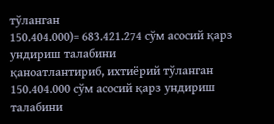тўланган
150.404.000)= 683.421.274 сўм асосий қарз ундириш талабини
қаноатлантириб, ихтиёрий тўланган 150.404.000 сўм асосий қарз ундириш
талабини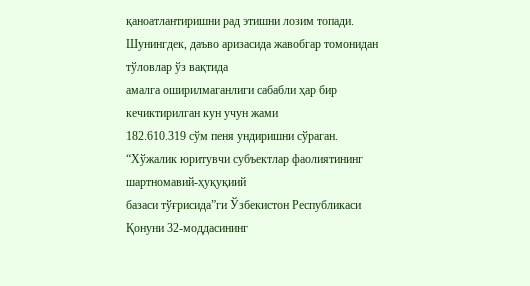қаноатлантиришни рад этишни лозим топади.
Шунингдек, даъво аризасида жавобгар томонидан тўловлар ўз вақтида
амалга оширилмаганлиги сабабли ҳар бир кечиктирилган кун учун жами
182.610.319 сўм пеня ундиришни сўраган.
“Хўжалик юритувчи субъектлар фаолиятининг шартномавий-ҳуқуқиий
базаси тўғрисида”ги Ўзбекистон Республикаси Қонуни 32-моддасининг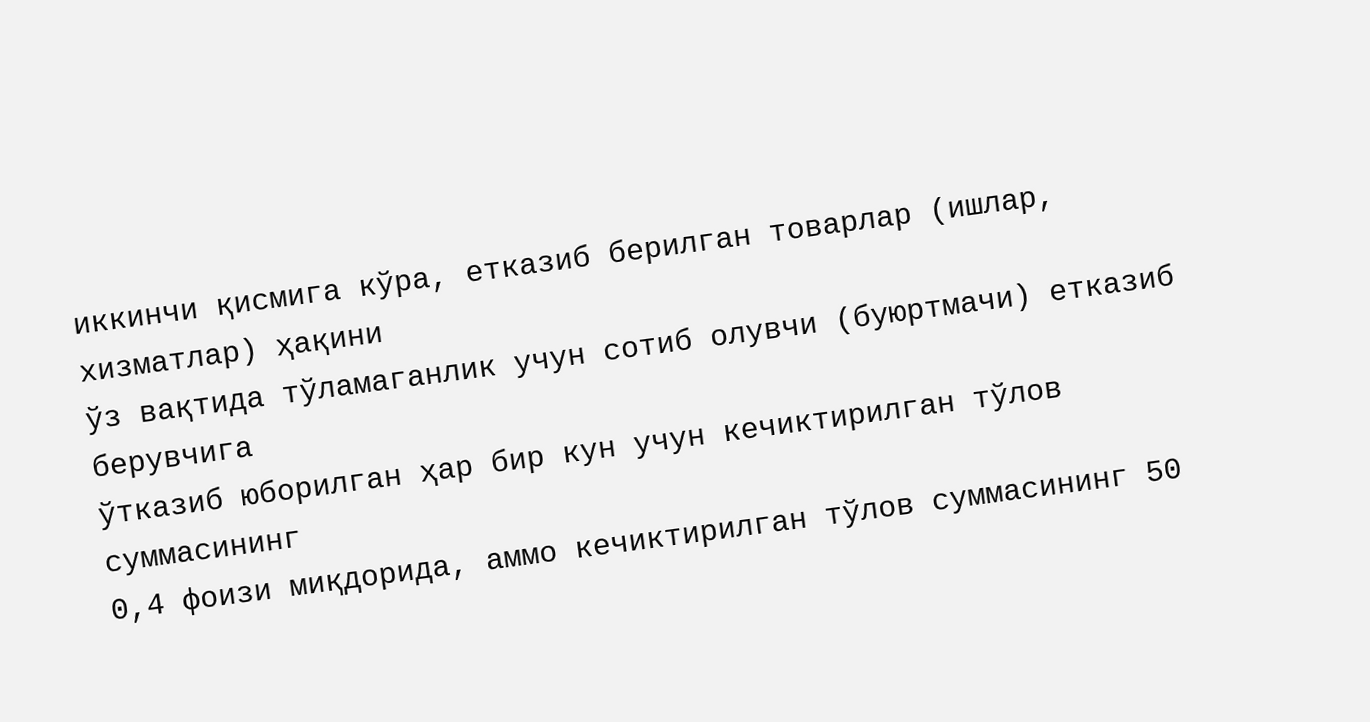иккинчи қисмига кўра, етказиб берилган товарлар (ишлар, хизматлар) ҳақини
ўз вақтида тўламаганлик учун сотиб олувчи (буюртмачи) етказиб берувчига
ўтказиб юборилган ҳар бир кун учун кечиктирилган тўлов суммасининг
0,4 фоизи миқдорида, аммо кечиктирилган тўлов суммасининг 50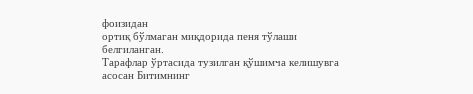фоизидан
ортиқ бўлмаган миқдорида пеня тўлаши белгиланган.
Тарафлар ўртасида тузилган қўшимча келишувга асосан Битимнинг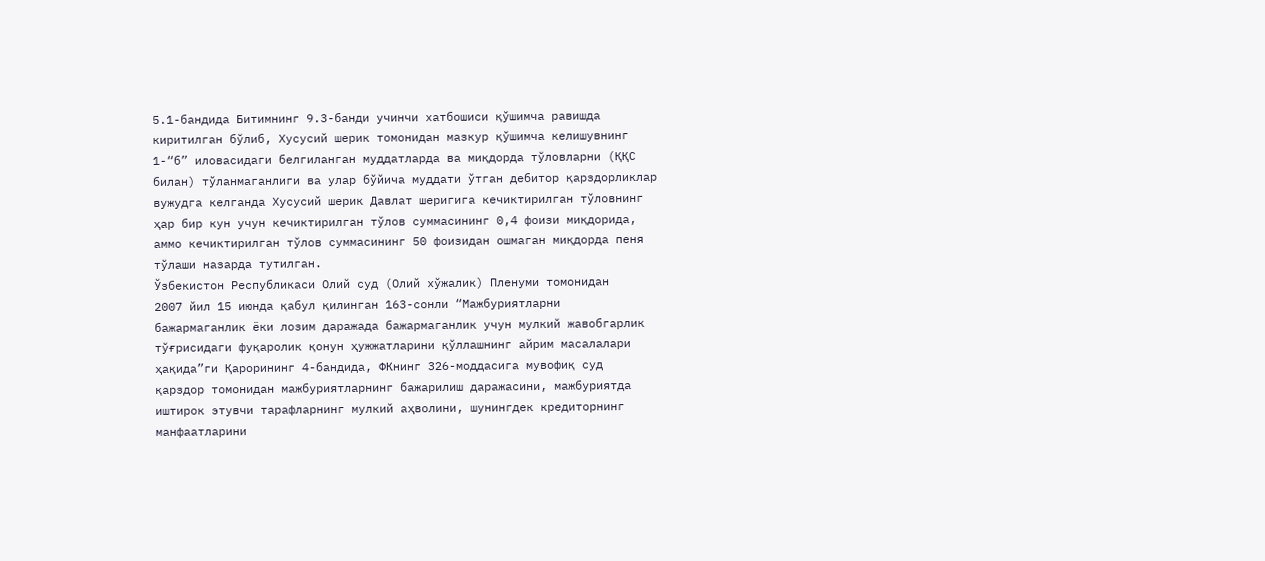5.1-бандида Битимнинг 9.3-банди учинчи хатбошиси қўшимча равишда
киритилган бўлиб, Хусусий шерик томонидан мазкур қўшимча келишувнинг
1-“б” иловасидаги белгиланган муддатларда ва миқдорда тўловларни (ҚҚС
билан) тўланмаганлиги ва улар бўйича муддати ўтган дебитор қарздорликлар
вужудга келганда Хусусий шерик Давлат шеригига кечиктирилган тўловнинг
ҳар бир кун учун кечиктирилган тўлов суммасининг 0,4 фоизи миқдорида,
аммо кечиктирилган тўлов суммасининг 50 фоизидан ошмаган миқдорда пеня
тўлаши назарда тутилган.
Ўзбекистон Республикаси Олий суд (Олий хўжалик) Пленуми томонидан
2007 йил 15 июнда қабул қилинган 163-сонли “Мажбуриятларни
бажармаганлик ёки лозим даражада бажармаганлик учун мулкий жавобгарлик
тўғрисидаги фуқаролик қонун ҳужжатларини қўллашнинг айрим масалалари
ҳақида”ги Қарорининг 4-бандида, ФКнинг 326-моддасига мувофиқ суд
қарздор томонидан мажбуриятларнинг бажарилиш даражасини, мажбуриятда
иштирок этувчи тарафларнинг мулкий аҳволини, шунингдек кредиторнинг
манфаатларини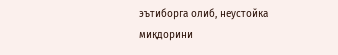эътиборга олиб, неустойка миқдорини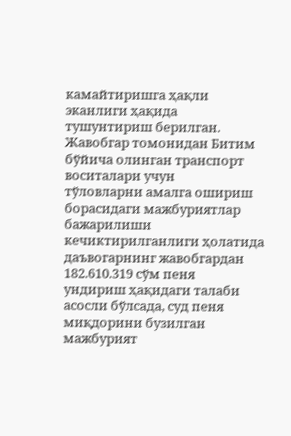камайтиришга ҳақли
эканлиги ҳақида тушунтириш берилган.
Жавобгар томонидан Битим бўйича олинган транспорт воситалари учун
тўловларни амалга ошириш борасидаги мажбуриятлар бажарилиши
кечиктирилганлиги ҳолатида даъвогарнинг жавобгардан 182.610.319 сўм пеня
ундириш ҳақидаги талаби асосли бўлсада, суд пеня миқдорини бузилган
мажбурият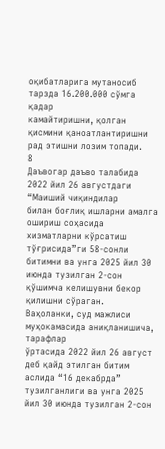оқибатларига мутаносиб тарзда 16.200.000 сўмга қадар
камайтиришни, қолган қисмини қаноатлантиришни рад этишни лозим топади.
8
Даъвогар даъво талабида 2022 йил 26 августдаги “Маиший чиқиндилар
билан боғлиқ ишларни амалга ошириш соҳасида хизматларни кўрсатиш
тўғрисида”ги 58-сонли битимни ва унга 2025 йил 30 июнда тузилган 2-сон
қўшимча келишувни бекор қилишни сўраган.
Ваҳоланки, суд мажлиси муҳокамасида аниқланишича, тарафлар
ўртасида 2022 йил 26 август деб қайд этилган битим аслида “16 декабрда”
тузилганлиги ва унга 2025 йил 30 июнда тузилган 2-сон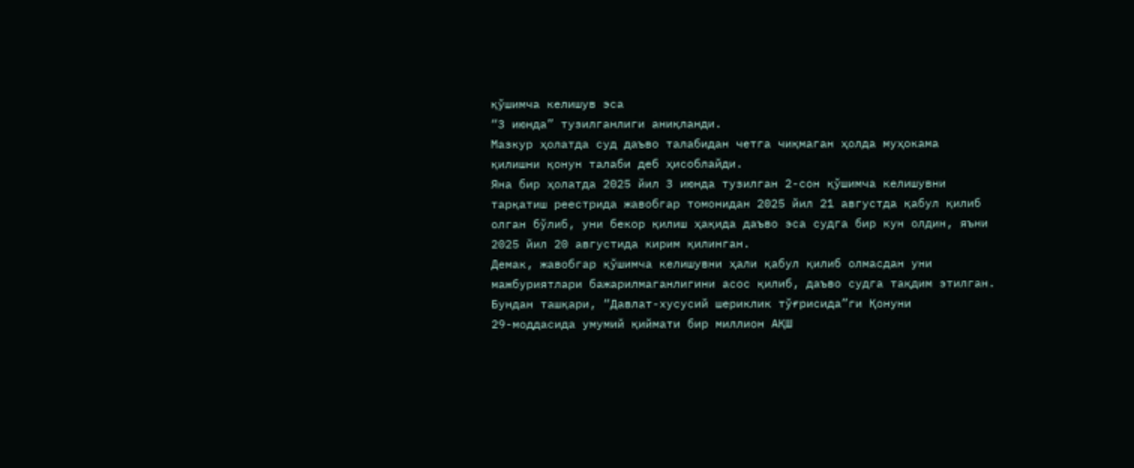қўшимча келишув эса
“3 июнда” тузилганлиги аниқланди.
Мазкур ҳолатда суд даъво талабидан четга чиқмаган ҳолда муҳокама
қилишни қонун талаби деб ҳисоблайди.
Яна бир ҳолатда 2025 йил 3 июнда тузилган 2-сон қўшимча келишувни
тарқатиш реестрида жавобгар томонидан 2025 йил 21 августда қабул қилиб
олган бўлиб, уни бекор қилиш ҳақида даъво эса судга бир кун олдин, яъни
2025 йил 20 августида кирим қилинган.
Демак, жавобгар қўшимча келишувни ҳали қабул қилиб олмасдан уни
мажбуриятлари бажарилмаганлигини асос қилиб, даъво судга тақдим этилган.
Бундан ташқари, “Давлат-хусусий шериклик тўғрисида”ги Қонуни
29-моддасида умумий қиймати бир миллион АҚШ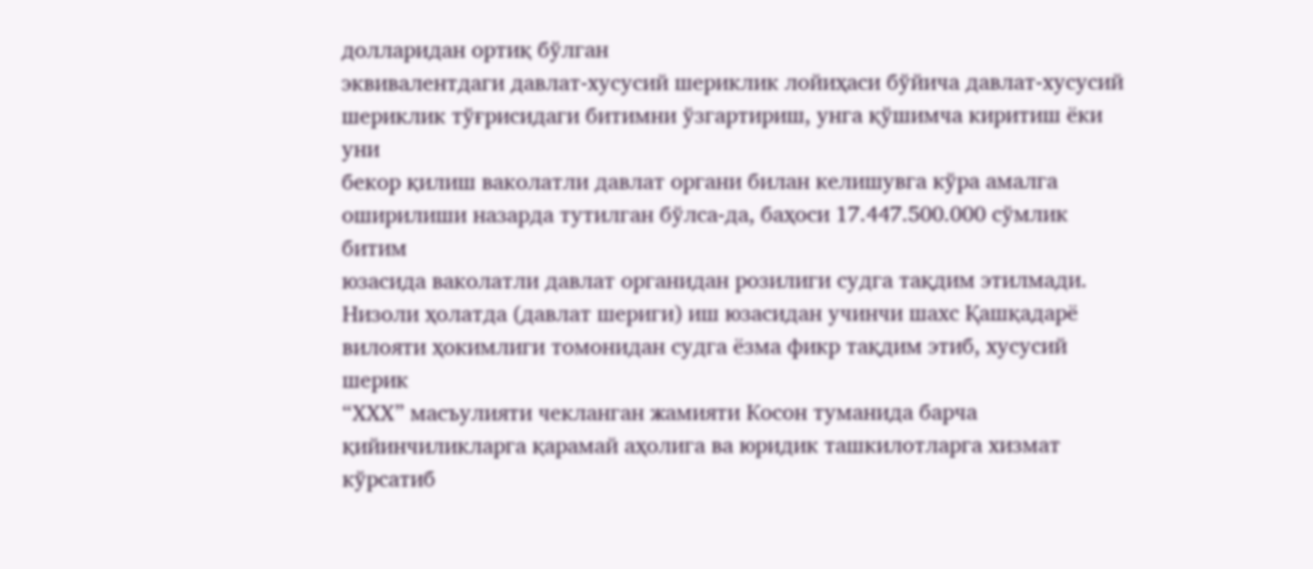долларидан ортиқ бўлган
эквивалентдаги давлат-хусусий шериклик лойиҳаси бўйича давлат-хусусий
шериклик тўғрисидаги битимни ўзгартириш, унга қўшимча киритиш ёки уни
бекор қилиш ваколатли давлат органи билан келишувга кўра амалга
оширилиши назарда тутилган бўлса-да, баҳоси 17.447.500.000 сўмлик битим
юзасида ваколатли давлат органидан розилиги судга тақдим этилмади.
Низоли ҳолатда (давлат шериги) иш юзасидан учинчи шахс Қашқадарё
вилояти ҳокимлиги томонидан судга ёзма фикр тақдим этиб, хусусий шерик
“ХХХ” масъулияти чекланган жамияти Косон туманида барча
қийинчиликларга қарамай аҳолига ва юридик ташкилотларга хизмат кўрсатиб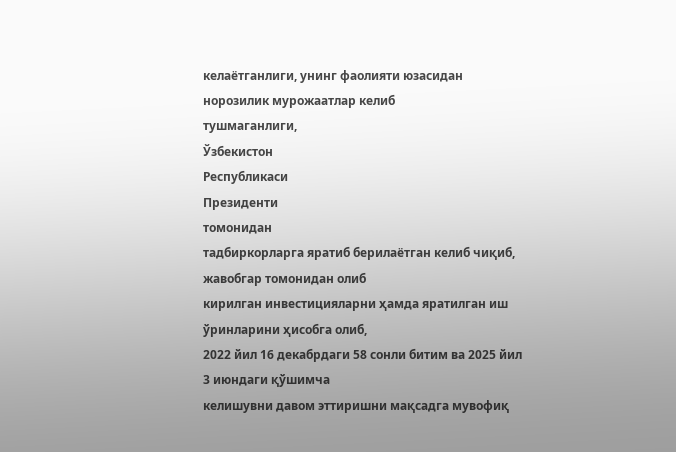келаётганлиги, унинг фаолияти юзасидан норозилик мурожаатлар келиб
тушмаганлиги,
Ўзбекистон
Республикаси
Президенти
томонидан
тадбиркорларга яратиб берилаётган келиб чиқиб, жавобгар томонидан олиб
кирилган инвестицияларни ҳамда яратилган иш ўринларини ҳисобга олиб,
2022 йил 16 декабрдаги 58 сонли битим ва 2025 йил 3 июндаги қўшимча
келишувни давом эттиришни мақсадга мувофиқ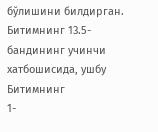бўлишини билдирган.
Битимнинг 13.5-бандининг учинчи хатбошисида, ушбу Битимнинг
1-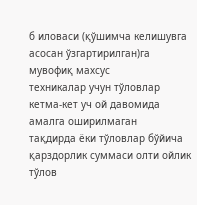б иловаси (қўшимча келишувга асосан ўзгартирилган)га мувофиқ махсус
техникалар учун тўловлар кетма-кет уч ой давомида амалга оширилмаган
тақдирда ёки тўловлар бўйича қарздорлик суммаси олти ойлик тўлов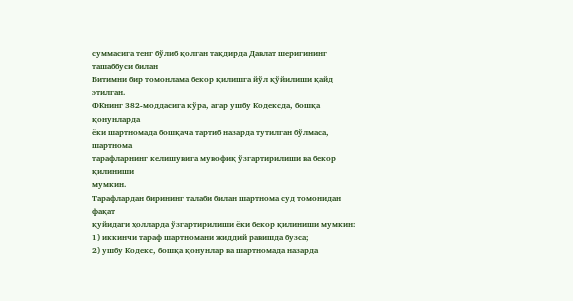суммасига тенг бўлиб қолган тақдирда Давлат шеригининг ташаббуси билан
Битимни бир томонлама бекор қилишга йўл қўйилиши қайд этилган.
ФКнинг 382-моддасига кўра, агар ушбу Кодексда, бошқа қонунларда
ёки шартномада бошқача тартиб назарда тутилган бўлмаса, шартнома
тарафларнинг келишувига мувофиқ ўзгартирилиши ва бекор қилиниши
мумкин.
Тарафлардан бирининг талаби билан шартнома суд томонидан фақат
қуйидаги ҳолларда ўзгартирилиши ёки бекор қилиниши мумкин:
1) иккинчи тараф шартномани жиддий равишда бузса;
2) ушбу Кодекс, бошқа қонунлар ва шартномада назарда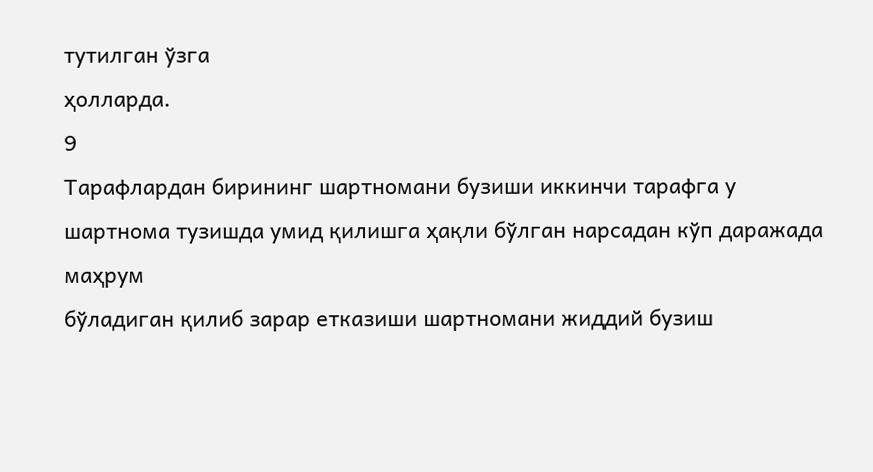тутилган ўзга
ҳолларда.
9
Тарафлардан бирининг шартномани бузиши иккинчи тарафга у
шартнома тузишда умид қилишга ҳақли бўлган нарсадан кўп даражада маҳрум
бўладиган қилиб зарар етказиши шартномани жиддий бузиш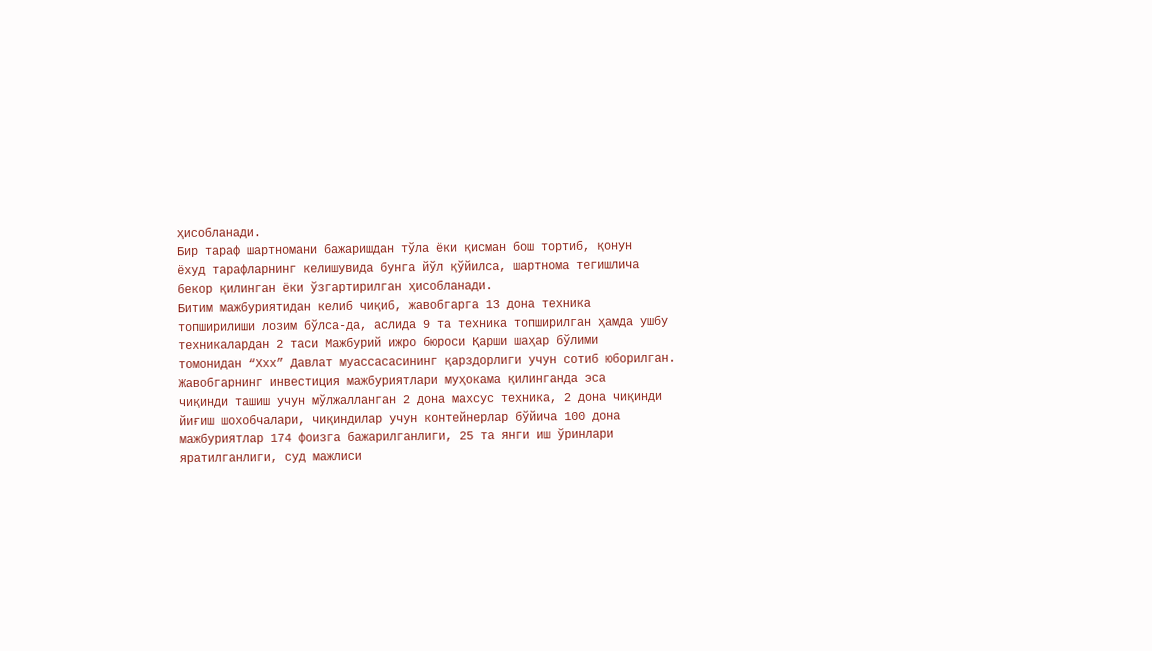ҳисобланади.
Бир тараф шартномани бажаришдан тўла ёки қисман бош тортиб, қонун
ёхуд тарафларнинг келишувида бунга йўл қўйилса, шартнома тегишлича
бекор қилинган ёки ўзгартирилган ҳисобланади.
Битим мажбуриятидан келиб чиқиб, жавобгарга 13 дона техника
топширилиши лозим бўлса-да, аслида 9 та техника топширилган ҳамда ушбу
техникалардан 2 таси Мажбурий ижро бюроси Қарши шаҳар бўлими
томонидан “Ххх” Давлат муассасасининг қарздорлиги учун сотиб юборилган.
Жавобгарнинг инвестиция мажбуриятлари муҳокама қилинганда эса
чиқинди ташиш учун мўлжалланган 2 дона махсус техника, 2 дона чиқинди
йиғиш шохобчалари, чиқиндилар учун контейнерлар бўйича 100 дона
мажбуриятлар 174 фоизга бажарилганлиги, 25 та янги иш ўринлари
яратилганлиги, суд мажлиси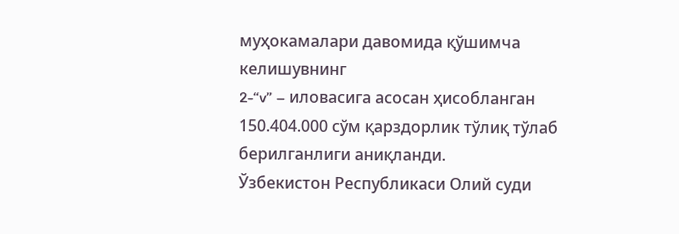муҳокамалари давомида қўшимча келишувнинг
2-“v” – иловасига асосан ҳисобланган 150.404.000 сўм қарздорлик тўлиқ тўлаб
берилганлиги аниқланди.
Ўзбекистон Республикаси Олий суди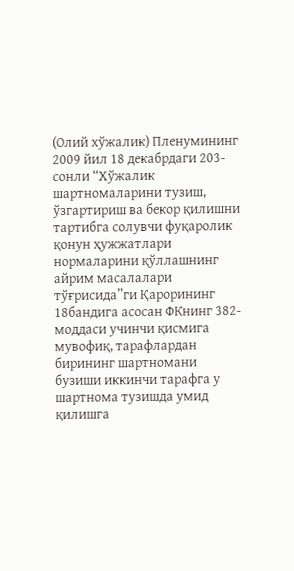(Олий хўжалик) Пленумининг
2009 йил 18 декабрдаги 203-сонли “Хўжалик шартномаларини тузиш,
ўзгартириш ва бекор қилишни тартибга солувчи фуқаролик қонун ҳужжатлари
нормаларини қўллашнинг айрим масалалари тўғрисида”ги Қарорининг 18бандига асосан ФКнинг 382-моддаси учинчи қисмига мувофиқ, тарафлардан
бирининг шартномани бузиши иккинчи тарафга у шартнома тузишда умид
қилишга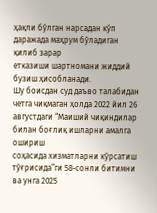ҳақли бўлган нарсадан кўп даражада маҳрум бўладиган қилиб зарар
етказиши шартномани жиддий бузиш ҳисобланади.
Шу боисдан суд даъво талабидан четга чиқмаган ҳолда 2022 йил 26
августдаги “Маиший чиқиндилар билан боғлиқ ишларни амалга ошириш
соҳасида хизматларни кўрсатиш тўғрисида”ги 58-сонли битимни ва унга 2025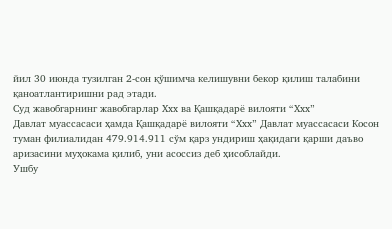йил 30 июнда тузилган 2-сон қўшимча келишувни бекор қилиш талабини
қаноатлантиришни рад этади.
Суд жавобгарнинг жавобгарлар Ххх ва Қашқадарё вилояти “Ххх”
Давлат муассасаси ҳамда Қашқадарё вилояти “Ххх” Давлат муассасаси Косон
туман филиалидан 479.914.911 сўм қарз ундириш ҳақидаги қарши даъво
аризасини муҳокама қилиб, уни асоссиз деб ҳисоблайди.
Ушбу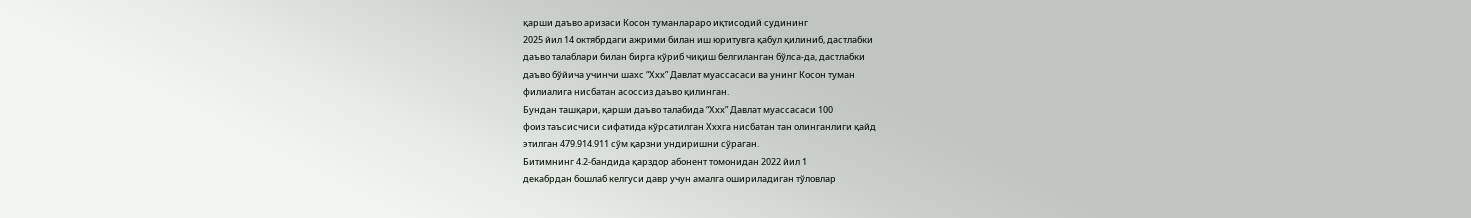қарши даъво аризаси Косон туманлараро иқтисодий судининг
2025 йил 14 октябрдаги ажрими билан иш юритувга қабул қилиниб, дастлабки
даъво талаблари билан бирга кўриб чиқиш белгиланган бўлса-да, дастлабки
даъво бўйича учинчи шахс “Ххх” Давлат муассасаси ва унинг Косон туман
филиалига нисбатан асоссиз даъво қилинган.
Бундан ташқари, қарши даъво талабида “Ххх” Давлат муассасаси 100
фоиз таъсисчиси сифатида кўрсатилган Хххга нисбатан тан олинганлиги қайд
этилган 479.914.911 сўм қарзни ундиришни сўраган.
Битимнинг 4.2-бандида қарздор абонент томонидан 2022 йил 1
декабрдан бошлаб келгуси давр учун амалга ошириладиган тўловлар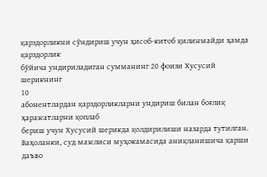қарздорликни сўндириш учун ҳисоб-китоб қилинмайди ҳамда қарздорлик
бўйича ундириладиган сумманинг 20 фоизи Хусусий шерикнинг
10
абонентлардан қарздорликларни ундириш билан боғлиқ ҳаражатларни қоплаб
бериш учун Хусусий шерикда қолдирилиши назарда тутилган.
Ваҳоланки, суд мажлиси муҳокамасида аниқланишича қарши даъво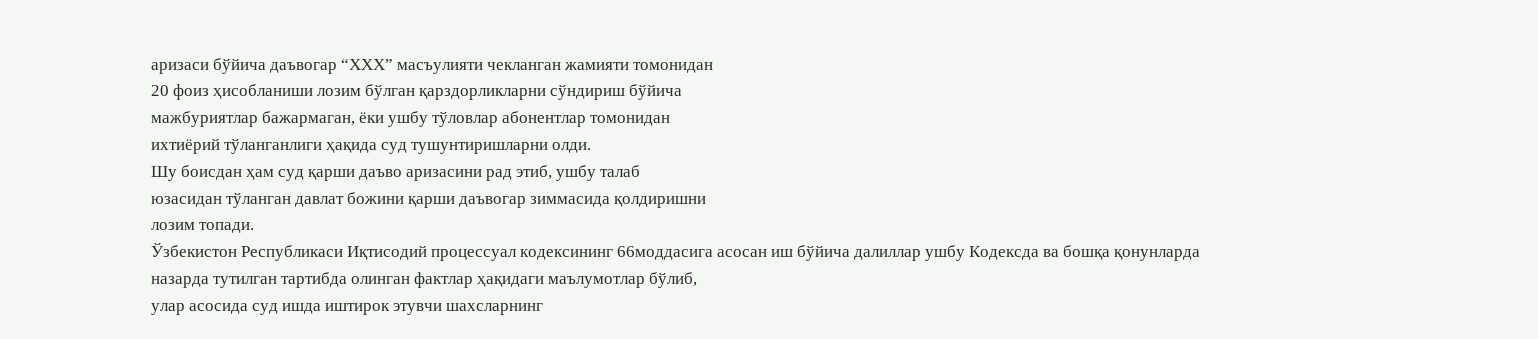аризаси бўйича даъвогар “ХХХ” масъулияти чекланган жамияти томонидан
20 фоиз ҳисобланиши лозим бўлган қарздорликларни сўндириш бўйича
мажбуриятлар бажармаган, ёки ушбу тўловлар абонентлар томонидан
ихтиёрий тўланганлиги ҳақида суд тушунтиришларни олди.
Шу боисдан ҳам суд қарши даъво аризасини рад этиб, ушбу талаб
юзасидан тўланган давлат божини қарши даъвогар зиммасида қолдиришни
лозим топади.
Ўзбекистон Республикаси Иқтисодий процессуал кодексининг 66моддасига асосан иш бўйича далиллар ушбу Кодексда ва бошқа қонунларда
назарда тутилган тартибда олинган фактлар ҳақидаги маълумотлар бўлиб,
улар асосида суд ишда иштирок этувчи шахсларнинг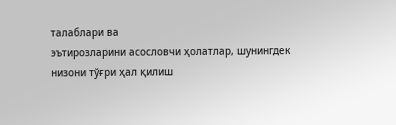талаблари ва
эътирозларини асословчи ҳолатлар, шунингдек низони тўғри ҳал қилиш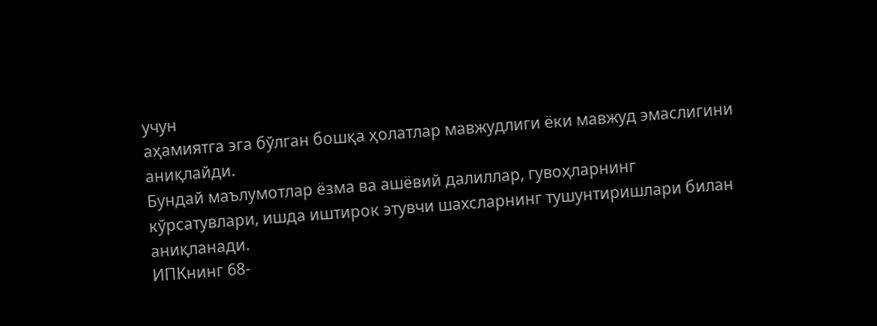учун
аҳамиятга эга бўлган бошқа ҳолатлар мавжудлиги ёки мавжуд эмаслигини
аниқлайди.
Бундай маълумотлар ёзма ва ашёвий далиллар, гувоҳларнинг
кўрсатувлари, ишда иштирок этувчи шахсларнинг тушунтиришлари билан
аниқланади.
ИПКнинг 68-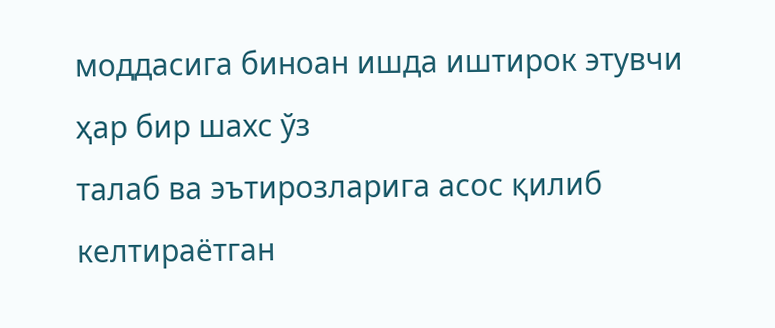моддасига биноан ишда иштирок этувчи ҳар бир шахс ўз
талаб ва эътирозларига асос қилиб келтираётган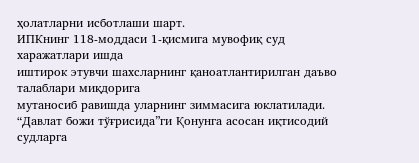ҳолатларни исботлаши шарт.
ИПКнинг 118-моддаси 1-қисмига мувофиқ суд харажатлари ишда
иштирок этувчи шахсларнинг қаноатлантирилган даъво талаблари миқдорига
мутаносиб равишда уларнинг зиммасига юклатилади.
“Давлат божи тўғрисида”ги Қонунга асосан иқтисодий судларга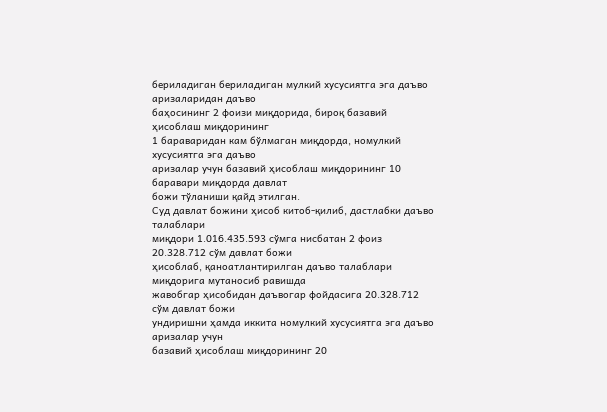бериладиган бериладиган мулкий хусусиятга эга даъво аризаларидан даъво
баҳосининг 2 фоизи миқдорида, бироқ базавий ҳисоблаш миқдорининг
1 бараваридан кам бўлмаган миқдорда, номулкий хусусиятга эга даъво
аризалар учун базавий ҳисоблаш миқдорининг 10 баравари миқдорда давлат
божи тўланиши қайд этилган.
Суд давлат божини ҳисоб китоб-қилиб, дастлабки даъво талаблари
миқдори 1.016.435.593 сўмга нисбатан 2 фоиз 20.328.712 сўм давлат божи
ҳисоблаб, қаноатлантирилган даъво талаблари миқдорига мутаносиб равишда
жавобгар ҳисобидан даъвогар фойдасига 20.328.712 сўм давлат божи
ундиришни ҳамда иккита номулкий хусусиятга эга даъво аризалар учун
базавий ҳисоблаш миқдорининг 20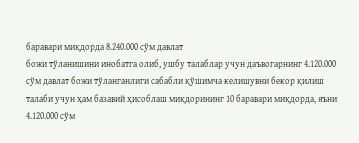баравари миқдорда 8.240.000 сўм давлат
божи тўланишини инобатга олиб, ушбу талаблар учун даъвогарнинг 4.120.000
сўм давлат божи тўланганлиги сабабли қўшимча келишувни бекор қилиш
талаби учун ҳам базавий ҳисоблаш миқдорининг 10 баравари миқдорда, яъни
4.120.000 сўм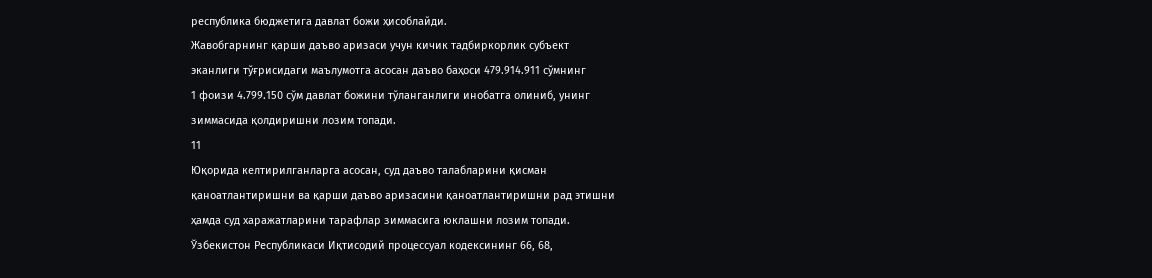республика бюджетига давлат божи ҳисоблайди.
Жавобгарнинг қарши даъво аризаси учун кичик тадбиркорлик субъект
эканлиги тўғрисидаги маълумотга асосан даъво баҳоси 479.914.911 сўмнинг
1 фоизи 4.799.150 сўм давлат божини тўланганлиги инобатга олиниб, унинг
зиммасида қолдиришни лозим топади.
11
Юқорида келтирилганларга асосан, суд даъво талабларини қисман
қаноатлантиришни ва қарши даъво аризасини қаноатлантиришни рад этишни
ҳамда суд харажатларини тарафлар зиммасига юклашни лозим топади.
Ўзбекистон Республикаси Иқтисодий процессуал кодексининг 66, 68,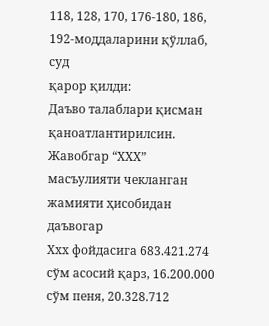118, 128, 170, 176-180, 186, 192-моддаларини қўллаб, суд
қарор қилди:
Даъво талаблари қисман қаноатлантирилсин.
Жавобгар “ХХХ” масъулияти чекланган жамияти ҳисобидан даъвогар
Ххх фойдасига 683.421.274 сўм асосий қарз, 16.200.000 сўм пеня, 20.328.712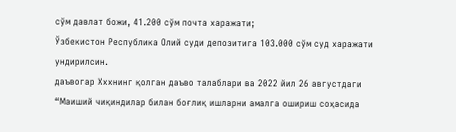сўм давлат божи, 41.200 сўм почта харажати;
Ўзбекистон Республика Олий суди депозитига 103.000 сўм суд харажати
ундирилсин.
даъвогар Хххнинг қолган даъво талаблари ва 2022 йил 26 августдаги
“Маиший чиқиндилар билан боғлиқ ишларни амалга ошириш соҳасида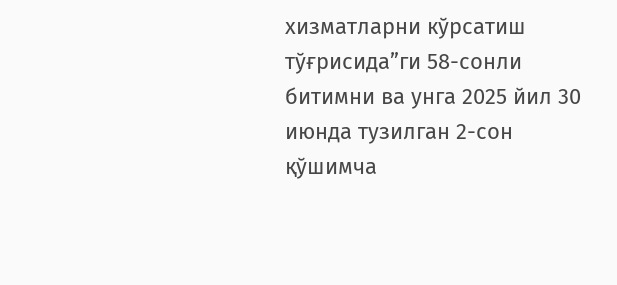хизматларни кўрсатиш тўғрисида”ги 58-сонли битимни ва унга 2025 йил 30
июнда тузилган 2-сон қўшимча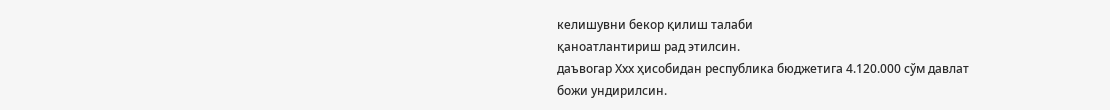келишувни бекор қилиш талаби
қаноатлантириш рад этилсин.
даъвогар Ххх ҳисобидан республика бюджетига 4.120.000 сўм давлат
божи ундирилсин.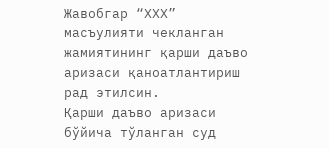Жавобгар “ХХХ” масъулияти чекланган жамиятининг қарши даъво
аризаси қаноатлантириш рад этилсин.
Қарши даъво аризаси бўйича тўланган суд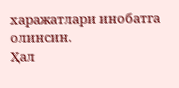харажатлари инобатга
олинсин.
Ҳал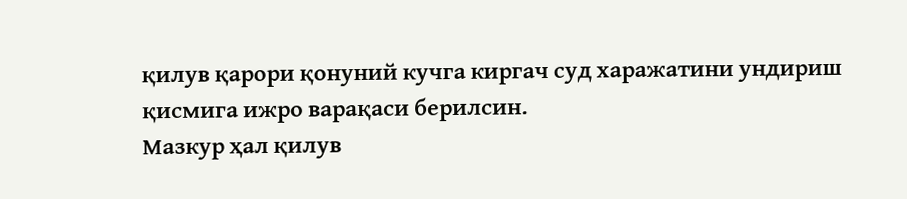қилув қарори қонуний кучга киргач суд харажатини ундириш
қисмига ижро варақаси берилсин.
Мазкур ҳал қилув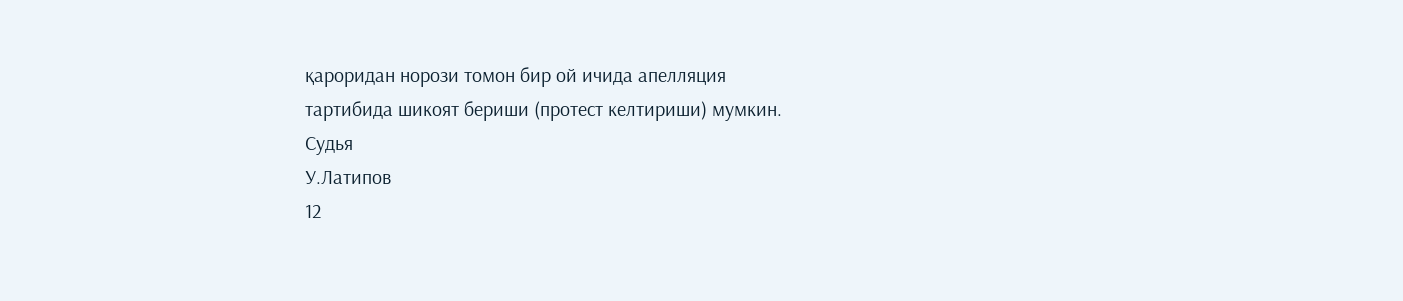қароридан норози томон бир ой ичида апелляция
тартибида шикоят бериши (протест келтириши) мумкин.
Судья
У.Латипов
12